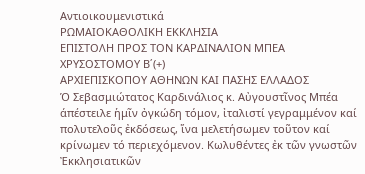Αντιοικουμενιστικά
ΡΩΜΑΙΟΚΑΘΟΛΙΚΗ ΕΚΚΛΗΣΙΑ
ΕΠΙΣΤΟΛΗ ΠΡΟΣ ΤΟΝ ΚΑΡΔΙΝΑΛΙΟΝ ΜΠΕΑ
ΧΡΥΣΟΣΤΟΜΟΥ Β΄(+)
ΑΡΧΙΕΠΙΣΚΟΠΟΥ ΑΘΗΝΩΝ ΚΑΙ ΠΑΣΗΣ ΕΛΛΑΔΟΣ
Ὁ Σεβασμιώτατος Καρδινάλιος κ. Αὐγουστῖνος Μπέα άπέστειλε ἡμῖν ὀγκώδη τόμον, ἰταλιστί γεγραμμένον καί πολυτελοῦς ἐκδόσεως, ἵνα μελετήσωμεν τοῦτον καί κρίνωμεν τό περιεχόμενον. Κωλυθέντες ἐκ τῶν γνωστῶν Ἐκκλησιατικῶν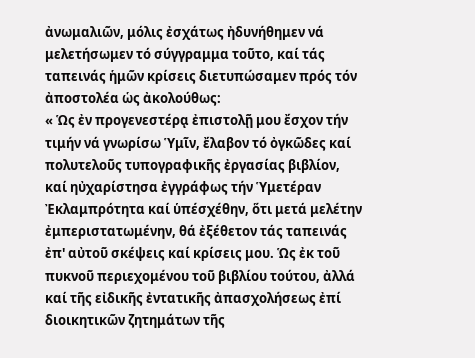ἀνωμαλιῶν, μόλις ἐσχάτως ἠδυνήθημεν νά μελετήσωμεν τό σύγγραμμα τοῦτο, καί τάς ταπεινάς ἡμῶν κρίσεις διετυπώσαμεν πρός τόν ἀποστολέα ὡς ἀκολούθως:
« Ὡς ἐν προγενεστέρᾳ ἐπιστολῇ μου ἔσχον τήν τιμήν νά γνωρίσω Ὑμῖν, ἔλαβον τό ὀγκῶδες καί πολυτελοῦς τυπογραφικῆς ἐργασίας βιβλίον, καί ηὐχαρίστησα ἐγγράφως τήν Ὑμετέραν Ἐκλαμπρότητα καί ὑπέσχέθην, ὅτι μετά μελέτην ἐμπεριστατωμένην, θά ἐξέθετον τάς ταπεινάς ἐπ' αὐτοῦ σκέψεις καί κρίσεις μου. Ὡς ἐκ τοῦ πυκνοῦ περιεχομένου τοῦ βιβλίου τούτου, ἀλλά καί τῆς εἰδικῆς ἐντατικῆς ἀπασχολήσεως ἐπί διοικητικῶν ζητημάτων τῆς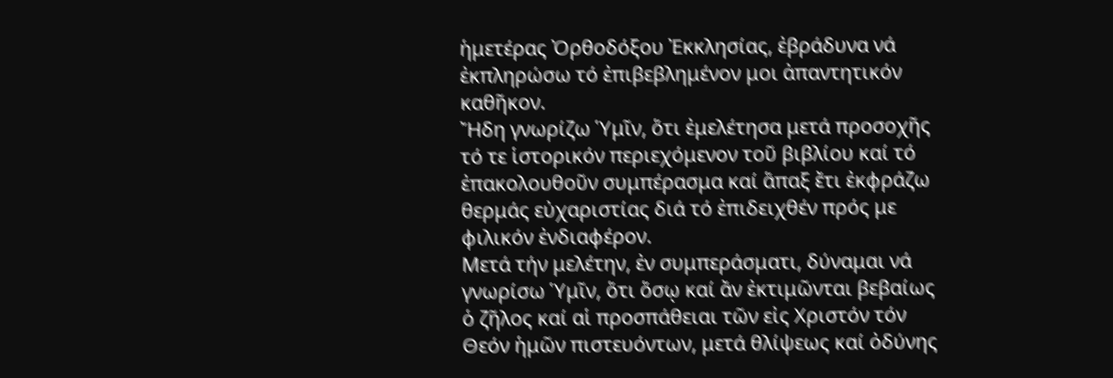ἡμετέρας Ὀρθοδόξου Ἐκκλησίας, ἐβράδυνα νά ἐκπληρώσω τό ἐπιβεβλημένον μοι ἀπαντητικόν καθῆκον.
Ἤδη γνωρίζω Ὑμῖν, ὅτι ἐμελέτησα μετά προσοχῆς τό τε ἱστορικόν περιεχόμενον τοῦ βιβλίου καί τό ἐπακολουθοῦν συμπέρασμα καί ἅπαξ ἔτι ἐκφράζω θερμάς εὐχαριστίας διά τό ἐπιδειχθέν πρός με φιλικόν ἐνδιαφέρον.
Μετά τήν μελέτην, ἐν συμπεράσματι, δύναμαι νά γνωρίσω Ὑμῖν, ὅτι ὅσῳ καί ἄν ἐκτιμῶνται βεβαίως ὁ ζῆλος καί αἱ προσπάθειαι τῶν εἰς Χριστόν τόν Θεόν ἡμῶν πιστευόντων, μετά θλίψεως καί ὀδύνης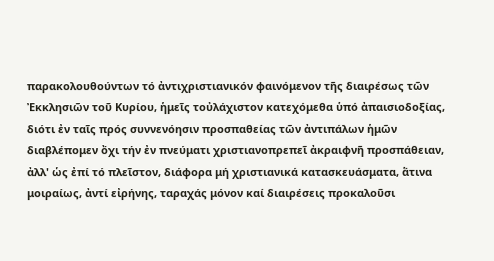παρακολουθούντων τό ἀντιχριστιανικόν φαινόμενον τῆς διαιρέσως τῶν Ἐκκλησιῶν τοῦ Κυρίου, ἡμεῖς τοὐλάχιστον κατεχόμεθα ὑπό ἀπαισιοδοξίας, διότι ἐν ταῖς πρός συννενόησιν προσπαθείας τῶν ἀντιπάλων ἡμῶν διαβλέπομεν ὄχι τήν ἐν πνεύματι χριστιανοπρεπεῖ ἀκραιφνῆ προσπάθειαν, ἀλλ' ὡς ἐπί τό πλεῖστον, διάφορα μή χριστιανικά κατασκευάσματα, ἅτινα μοιραίως, ἀντί εἰρήνης, ταραχάς μόνον καί διαιρέσεις προκαλοῦσι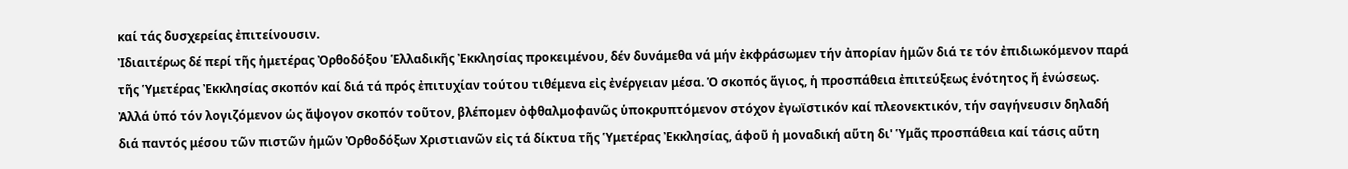καί τάς δυσχερείας ἐπιτείνουσιν.
Ἰδιαιτέρως δέ περί τῆς ἡμετέρας Ὀρθοδόξου Ἑλλαδικῆς Ἐκκλησίας προκειμένου, δέν δυνάμεθα νά μήν ἐκφράσωμεν τήν ἀπορίαν ἡμῶν διά τε τόν ἐπιδιωκόμενον παρά τῆς Ὑμετέρας Ἐκκλησίας σκοπόν καί διά τά πρός ἐπιτυχίαν τούτου τιθέμενα εἰς ἐνέργειαν μέσα. Ὁ σκοπός ἅγιος, ἡ προσπάθεια ἐπιτεύξεως ἑνότητος ἤ ἑνώσεως. Ἀλλά ὑπό τόν λογιζόμενον ὡς ἄψογον σκοπόν τοῦτον, βλέπομεν ὀφθαλμοφανῶς ὑποκρυπτόμενον στόχον ἐγωϊστικόν καί πλεονεκτικόν, τήν σαγήνευσιν δηλαδή διά παντός μέσου τῶν πιστῶν ἡμῶν Ὀρθοδόξων Χριστιανῶν εἰς τά δίκτυα τῆς Ὑμετέρας Ἐκκλησίας, άφοῦ ἡ μοναδική αὕτη δι' Ὑμᾶς προσπάθεια καί τάσις αὕτη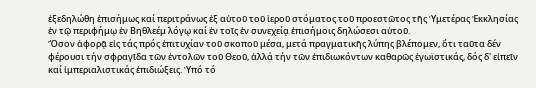ἐξεδηλώθη ἐπισήμως καί περιτράνως ἐξ αὐτοῦ τοῦ ἱεροῦ στόματος τοῦ προεστῶτος τῆς Ὑμετέρας Ἐκκλησίας ἐν τῷ περιφήμῳ ἐν Βηθλεέμ λόγῳ καί ἐν τοῖς ἐν συνεχείᾳ ἐπισήμοις δηλώσεσι αὐτοῦ.
Ὅσον ἀφορᾷ εἰς τάς πρός ἐπιτυχίαν τοῦ σκοποῦ μέσα, μετά πραγματικῆς λύπης βλέπομεν, ὅτι ταῦτα δέν φέρουσι τήν σφραγῖδα τῶν ἐντολῶν τοῦ Θεοῦ, ἀλλά τήν τῶν ἐπιδιωκόντων καθαρῶς ἐγωϊστικάς, δός δ' εἰπεῖν καί ἰμπεριαλιστικάς ἐπιδιώξεις. Ὑπό τό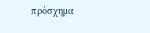πρόσχημα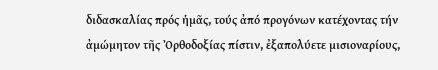διδασκαλίας πρός ἡμᾶς, τούς ἀπό προγόνων κατέχοντας τήν ἀμώμητον τῆς Ὀρθοδοξίας πίστιν, ἐξαπολύετε μισιοναρίους,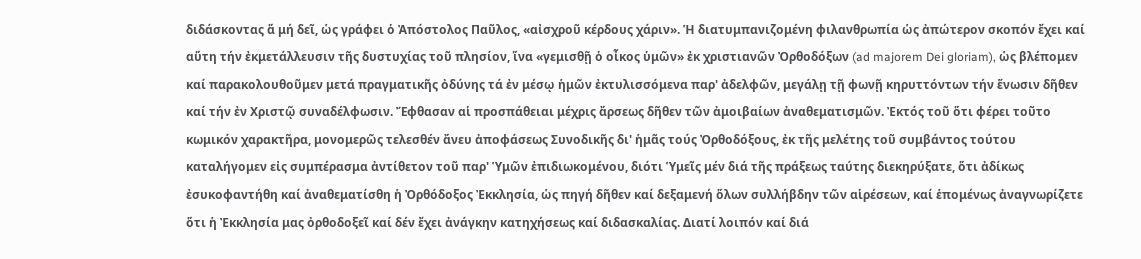διδάσκοντας ἅ μή δεῖ, ὡς γράφει ὁ Ἀπόστολος Παῦλος, «αἰσχροῦ κέρδους χάριν». Ἡ διατυμπανιζομένη φιλανθρωπία ὡς ἀπώτερον σκοπόν ἔχει καί αὕτη τήν ἐκμετάλλευσιν τῆς δυστυχίας τοῦ πλησίον, ἵνα «γεμισθῇ ὁ οἶκος ὑμῶν» ἐκ χριστιανῶν Ὀρθοδόξων (ad majorem Dei gloriam), ὡς βλέπομεν καί παρακολουθοῦμεν μετά πραγματικῆς ὀδύνης τά ἐν μέσῳ ἡμῶν ἐκτυλισσόμενα παρ' ἀδελφῶν, μεγάλῃ τῇ φωνῇ κηρυττόντων τήν ἕνωσιν δῆθεν καί τήν ἐν Χριστῷ συναδέλφωσιν. Ἔφθασαν αἱ προσπάθειαι μέχρις ἄρσεως δῆθεν τῶν ἀμοιβαίων ἀναθεματισμῶν. Ἐκτός τοῦ ὅτι φέρει τοῦτο κωμικόν χαρακτῆρα, μονομερῶς τελεσθέν ἄνευ ἀποφάσεως Συνοδικῆς δι' ἡμᾶς τούς Ὀρθοδόξους, ἐκ τῆς μελέτης τοῦ συμβάντος τούτου καταλήγομεν εἰς συμπέρασμα ἀντίθετον τοῦ παρ' Ὑμῶν ἐπιδιωκομένου, διότι Ὑμεῖς μέν διά τῆς πράξεως ταύτης διεκηρύξατε, ὅτι ἀδίκως ἐσυκοφαντήθη καί ἀναθεματίσθη ἡ Ὀρθόδοξος Ἐκκλησία, ὡς πηγή δῆθεν καί δεξαμενή ὅλων συλλήβδην τῶν αἱρέσεων, καί ἑπομένως ἀναγνωρίζετε ὅτι ἡ Ἐκκλησία μας ὀρθοδοξεῖ καί δέν ἔχει ἀνάγκην κατηχήσεως καί διδασκαλίας. Διατί λοιπόν καί διά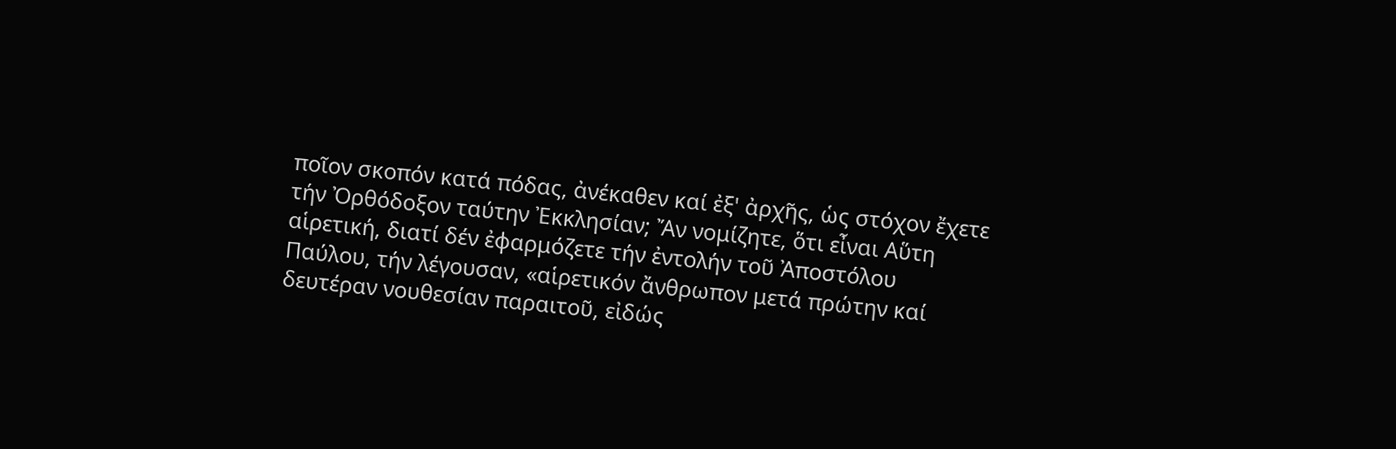ποῖον σκοπόν κατά πόδας, ἀνέκαθεν καί ἐξ' ἀρχῆς, ὡς στόχον ἔχετε τήν Ὀρθόδοξον ταύτην Ἐκκλησίαν; Ἄν νομίζητε, ὅτι εἶναι Αὕτη αἱρετική, διατί δέν ἐφαρμόζετε τήν ἐντολήν τοῦ Ἀποστόλου Παύλου, τήν λέγουσαν, «αἱρετικόν ἄνθρωπον μετά πρώτην καί δευτέραν νουθεσίαν παραιτοῦ, εἰδώς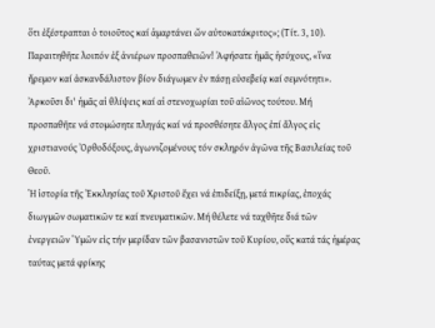ὅτι ἐξέστραπται ὁ τοιοῦτος καί ἁμαρτάνει ὤν αὐτοκατάκριτος»; (Τίτ. 3, 10). Παραιτηθῆτε λοιπόν ἐξ ἀνιέρων προσπαθειῶν! Ἀφήσατε ἡμᾶς ἡσύχους, «ἵνα ἤρεμον καί ἀσκανδάλιστον βίον διάγωμεν ἐν πάσῃ εὐσεβείᾳ καί σεμνότητι». Ἀρκοῦσι δι' ἡμᾶς αἱ θλίψεις καί αἱ στενοχωρίαι τοῦ αἰῶνος τούτου. Μή προσπαθῆτε νά στομώσητε πληγάς καί νά προσθέσητε ἄλγος ἐπί ἄλγος εἰς χριστιανούς Ὀρθοδόξους, ἀγωνιζομένους τόν σκληρόν ἀγῶνα τῆς Βασιλείας τοῦ Θεοῦ.
Ἡ ἱστορία τῆς Ἐκκλησίας τοῦ Χριστοῦ ἔχει νά ἐπιδείξῃ, μετά πικρίας, ἐποχάς διωγμῶν σωματικῶν τε καί πνευματικῶν. Μή θέλετε νά ταχθῆτε διά τῶν ἐνεργειῶν Ὑμῶν εἰς τήν μερίδαν τῶν βασανιστῶν τοῦ Κυρίου, οὕς κατά τάς ἡμέρας ταύτας μετά φρίκης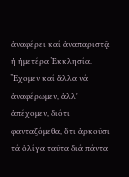ἀναφέρει καί ἀναπαριστᾷ ἡ ἡμετέρα Ἐκκλησία.
Ἔχομεν καί ἄλλα νά ἀναφέρωμεν, ἀλλ' ἀπέχομεν, διότι φανταζόμεθα, ὅτι ἀρκοῦσι τά ὀλίγα ταῦτα διά πάντα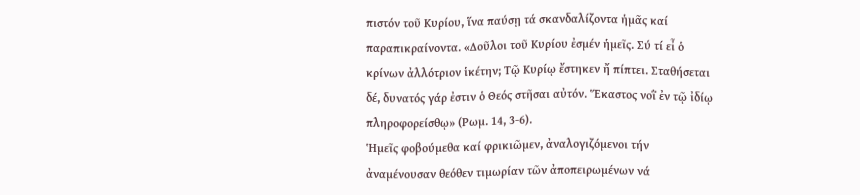πιστόν τοῦ Κυρίου, ἵνα παύσῃ τά σκανδαλίζοντα ἡμᾶς καί παραπικραίνοντα. «Δοῦλοι τοῦ Κυρίου ἐσμέν ἡμεῖς. Σύ τί εἶ ὁ κρίνων ἀλλότριον ἱκέτην; Τῷ Κυρίῳ ἔστηκεν ἤ πίπτει. Σταθήσεται δέ, δυνατός γάρ ἐστιν ὁ Θεός στῆσαι αὐτόν. Ἕκαστος νοῒ ἐν τῷ ἰδίῳ πληροφορείσθῳ» (Ρωμ. 14, 3-6).
Ἡμεῖς φοβούμεθα καί φρικιῶμεν, ἀναλογιζόμενοι τήν ἀναμένουσαν θεόθεν τιμωρίαν τῶν ἀποπειρωμένων νά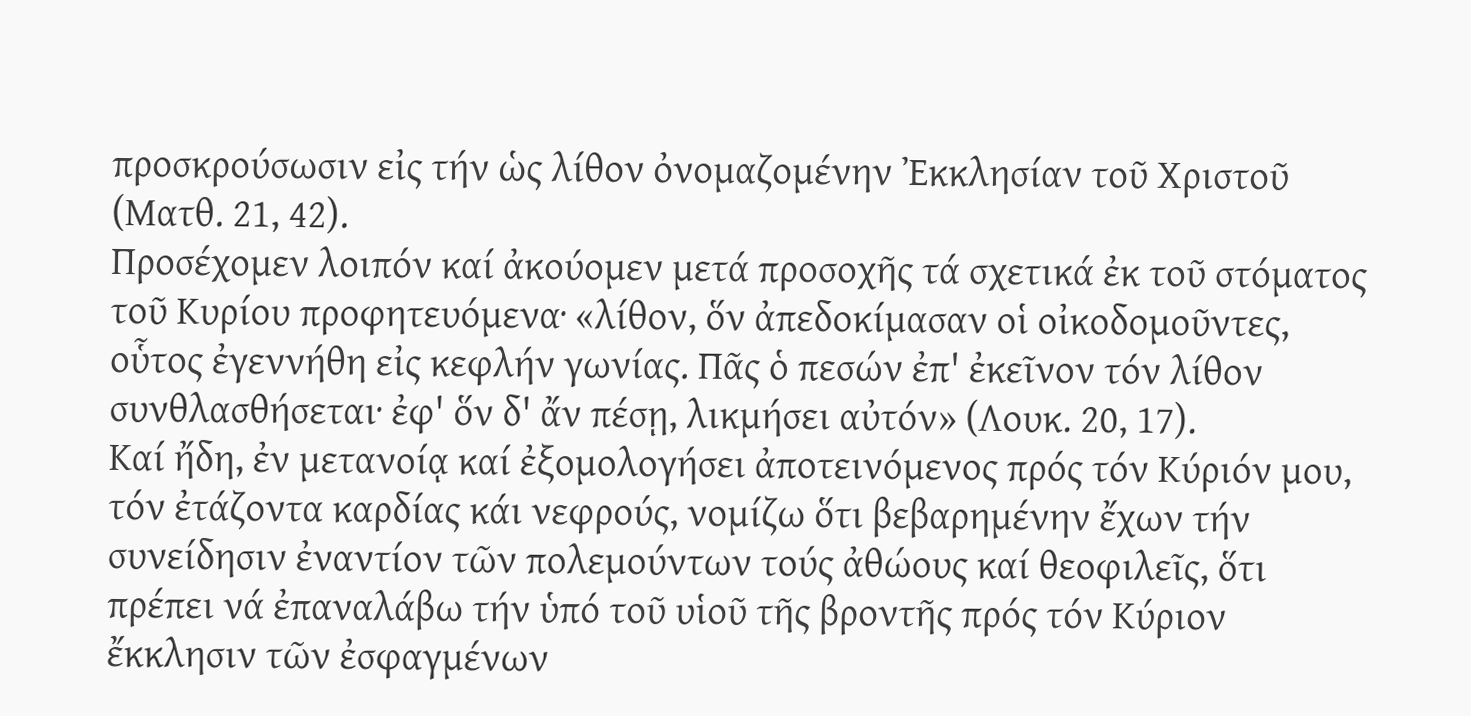προσκρούσωσιν εἰς τήν ὡς λίθον ὀνομαζομένην Ἐκκλησίαν τοῦ Χριστοῦ (Ματθ. 21, 42).
Προσέχομεν λοιπόν καί ἀκούομεν μετά προσοχῆς τά σχετικά ἐκ τοῦ στόματος τοῦ Κυρίου προφητευόμενα· «λίθον, ὅν ἀπεδοκίμασαν οἱ οἰκοδομοῦντες, οὗτος ἐγεννήθη εἰς κεφλήν γωνίας. Πᾶς ὁ πεσών ἐπ' ἐκεῖνον τόν λίθον συνθλασθήσεται· ἐφ' ὅν δ' ἄν πέσῃ, λικμήσει αὐτόν» (Λουκ. 20, 17).
Καί ἤδη, ἐν μετανοίᾳ καί ἐξομολογήσει ἀποτεινόμενος πρός τόν Κύριόν μου, τόν ἐτάζοντα καρδίας κάι νεφρούς, νομίζω ὅτι βεβαρημένην ἔχων τήν συνείδησιν ἐναντίον τῶν πολεμούντων τούς ἀθώους καί θεοφιλεῖς, ὅτι πρέπει νά ἐπαναλάβω τήν ὑπό τοῦ υἱοῦ τῆς βροντῆς πρός τόν Κύριον ἔκκλησιν τῶν ἐσφαγμένων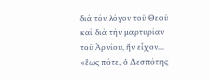διά τόν λόγον τοῦ Θεοῦ καί διά τήν μαρτυρίαν τοῦ Ἀρνίου, ἥν εἶχον... «ἕως πότε, ὁ Δεσπότης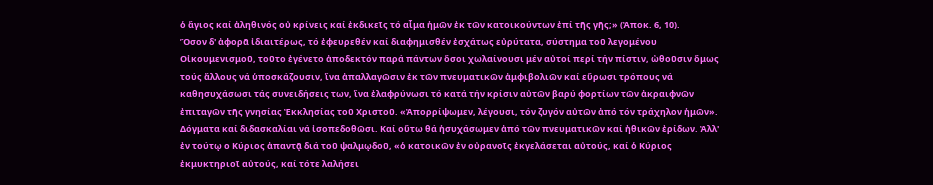ὁ ἅγιος καί ἀληθινός οὐ κρίνεις καί ἐκδικεῖς τό αἷμα ἡμῶν ἐκ τῶν κατοικούντων ἐπί τῆς γῆς;» (Ἀποκ. 6, 10).
Ὅσον δ' ἀφορᾶ ἰδιαιτέρως, τό ἐφευρεθέν καί διαφημισθέν ἐσχάτως εὐρύτατα, σύστημα τοῦ λεγομένου Οἰκουμενισμοῦ, τοῦτο ἐγένετο ἀποδεκτόν παρά πάντων ὅσοι χωλαίνουσι μέν αὐτοί περί τήν πίστιν, ὠθοῦσιν ὅμως τούς ἄλλους νά ὑποσκάζουσιν, ἵνα ἀπαλλαγῶσιν ἐκ τῶν πνευματικῶν ἀμφιβολιῶν καί εὕρωσι τρόπους νά καθησυχάσωσι τάς συνειδήσεις των, ἵνα ἐλαφρύνωσι τό κατά τήν κρίσιν αὐτῶν βαρύ φορτίων τῶν ἀκραιφνῶν ἐπιταγῶν τῆς γνησίας Ἐκκλησίας τοῦ Χριστοῦ. «Ἀπορρίψωμεν, λέγουσι, τόν ζυγόν αὐτῶν ἀπό τόν τράχηλον ἡμῶν». Δόγματα καί διδασκαλίαι νά ἰσοπεδοθῶσι. Καί οὕτω θά ἡσυχάσωμεν ἀπό τῶν πνευματικῶν καί ἠθικῶν ἐρίδων. Ἀλλ' ἐν τούτῳ ο Κύριος ἀπαντᾷ διά τοῦ ψαλμῳδοῦ, «ὁ κατοικῶν ἐν οὐρανοῖς ἐκγελάσεται αὐτούς, καί ὁ Κύριος ἐκμυκτηριοῖ αὐτούς, καί τότε λαλήσει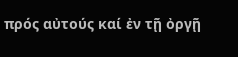πρός αὐτούς καί ἐν τῇ ὀργῇ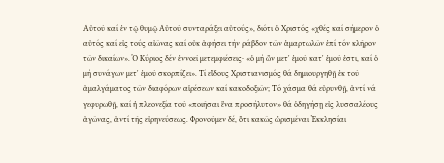Αὐτοῦ καί ἐν τῷ θυμῷ Αὐτοῦ συνταράξει αὐτούς», διότι ὁ Χριστός «χθές καί σήμερον ὁ αὐτός καί εἰς τούς αἰῶνας καί οὐκ ἀφήσει τήν ράβδον τῶν ἁμαρτωλῶν ἐπί τόν κλῆρον τῶν δικαίων». Ὁ Κύριος δέν ἐννοεῖ μετεμφιέσεις· «ὁ μή ὤν μετ' ἐμοῦ κατ' ἐμοῦ ἐστι, καί ὁ μή συνάγων μετ' ἐμοῦ σκορπίζει». Τί εἴδους Χριστιανισμός θά δημιουργηθῇ ἐκ τοῦ ἀμαλγάματος τῶν διαφόρων αἱρέσεων καί κακοδοξιῶν; Τό χάσμα θά εὐρυνθῇ, ἀντί νά γεφυρωθῇ, καί ἡ πλεονεξία τοῦ «ποιῆσαι ἕνα προσήλυτον» θά ὁδηγήσῃ εἰς λυσσαλέους ἀγῶνας, ἀντί τῆς εἰρηνεύσεως. Φρονοῦμεν δέ, ὅτι κακῶς ὡρισμέναι Ἐκκλησίαι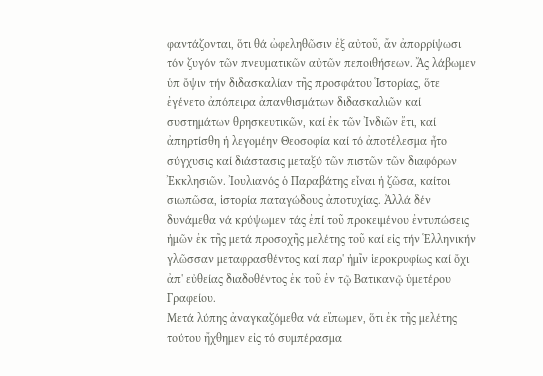φαντάζονται, ὅτι θά ὠφεληθῶσιν ἐξ αὐτοῦ, ἄν ἀπορρίψωσι τόν ζυγόν τῶν πνευματικῶν αὐτῶν πεποιθήσεων. Ἄς λάβωμεν ὑπ ὄψιν τήν διδασκαλίαν τῆς προσφάτου Ἱστορίας, ὅτε ἐγένετο ἀπόπειρα ἀπανθισμάτων διδασκαλιῶν καί συστημάτων θρησκευτικῶν, καί ἐκ τῶν Ἰνδιῶν ἔτι, καί ἀπηρτίσθη ἡ λεγομέην Θεοσοφία καί τό ἀποτέλεσμα ἦτο σύγχυσις καί διάστασις μεταξύ τῶν πιστῶν τῶν διαφόρων Ἐκκλησιῶν. Ἰουλιανός ὁ Παραβάτης εἶναι ἡ ζῶσα, καίτοι σιωπῶσα, ἱστορία παταγώδους ἀποτυχίας. Ἀλλά δέν δυνάμεθα νά κρύψωμεν τάς ἐπί τοῦ προκειμένου ἐντυπώσεις ἡμῶν ἐκ τῆς μετά προσοχῆς μελέτης τοῦ καί εἰς τήν Ἑλληνικήν γλῶσσαν μεταφρασθέντος καί παρ' ἡμῖν ἱεροκρυφίως καί ὄχι ἀπ' εὐθείας διαδοθέντος ἐκ τοῦ ἐν τῷ Βατικανῷ ὑμετέρου Γραφείου.
Μετά λύπης ἀναγκαζόμεθα νά εἴπωμεν, ὅτι ἐκ τῆς μελέτης τούτου ἤχθημεν εἰς τό συμπέρασμα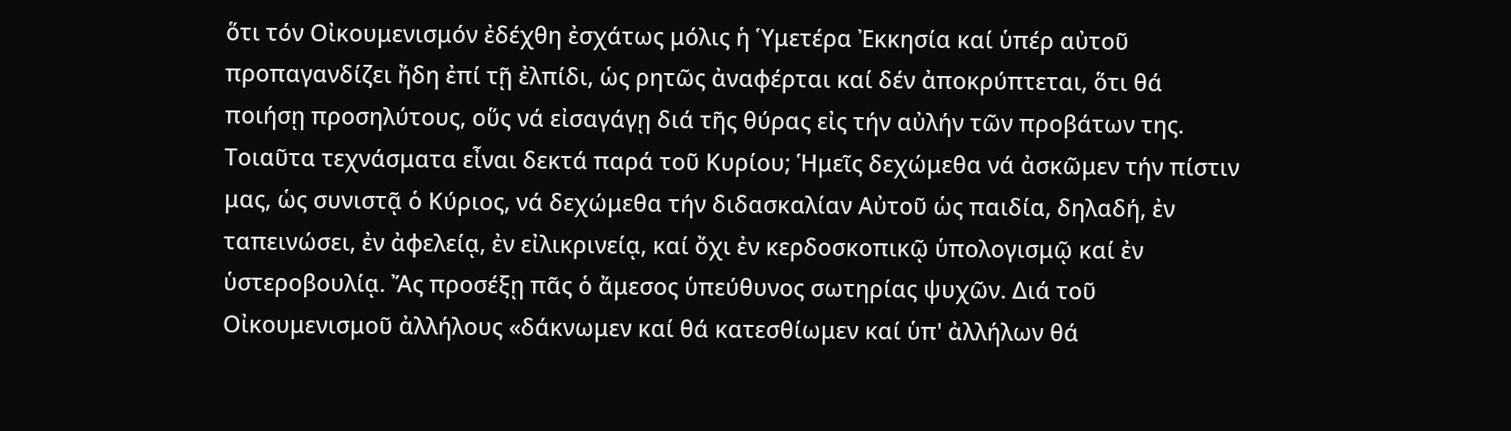ὅτι τόν Οἰκουμενισμόν ἐδέχθη ἐσχάτως μόλις ἡ Ὑμετέρα Ἐκκησία καί ὑπέρ αὐτοῦ προπαγανδίζει ἤδη ἐπί τῇ ἐλπίδι, ὡς ρητῶς ἀναφέρται καί δέν ἀποκρύπτεται, ὅτι θά ποιήσῃ προσηλύτους, οὕς νά εἰσαγάγῃ διά τῆς θύρας εἰς τήν αὐλήν τῶν προβάτων της. Τοιαῦτα τεχνάσματα εἶναι δεκτά παρά τοῦ Κυρίου; Ἡμεῖς δεχώμεθα νά ἀσκῶμεν τήν πίστιν μας, ὡς συνιστᾷ ὁ Κύριος, νά δεχώμεθα τήν διδασκαλίαν Αὐτοῦ ὡς παιδία, δηλαδή, ἐν ταπεινώσει, ἐν ἀφελείᾳ, ἐν εἰλικρινείᾳ, καί ὄχι ἐν κερδοσκοπικῷ ὑπολογισμῷ καί ἐν ὑστεροβουλίᾳ. Ἄς προσέξῃ πᾶς ὁ ἄμεσος ὑπεύθυνος σωτηρίας ψυχῶν. Διά τοῦ Οἰκουμενισμοῦ ἀλλήλους «δάκνωμεν καί θά κατεσθίωμεν καί ὑπ' ἀλλήλων θά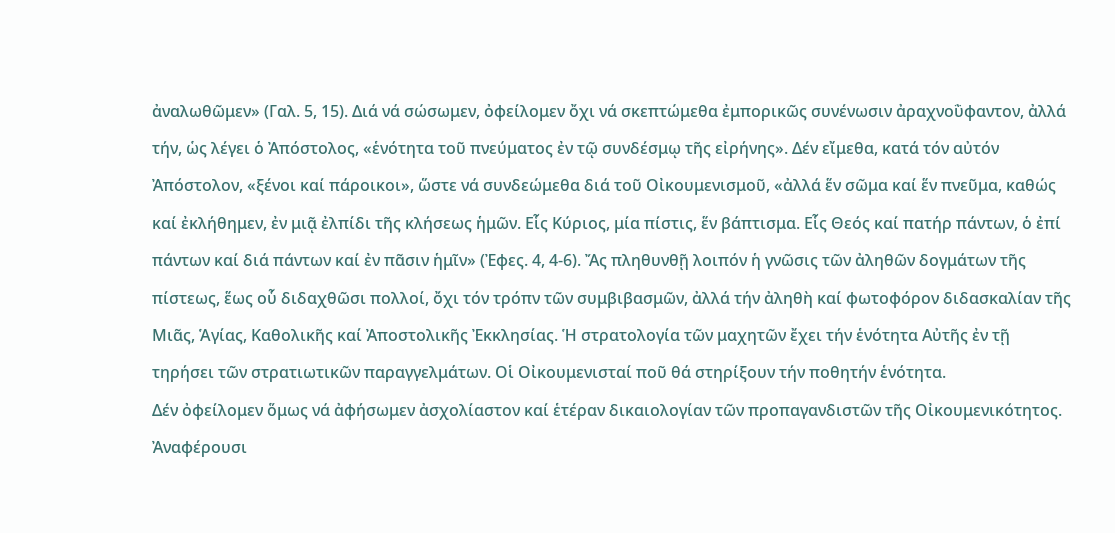ἀναλωθῶμεν» (Γαλ. 5, 15). Διά νά σώσωμεν, ὀφείλομεν ὄχι νά σκεπτώμεθα ἐμπορικῶς συνένωσιν ἀραχνοῢφαντον, ἀλλά τήν, ὡς λέγει ὁ Ἀπόστολος, «ἑνότητα τοῦ πνεύματος ἐν τῷ συνδέσμῳ τῆς εἰρήνης». Δέν εἴμεθα, κατά τόν αὐτόν Ἀπόστολον, «ξένοι καί πάροικοι», ὥστε νά συνδεώμεθα διά τοῦ Οἰκουμενισμοῦ, «ἀλλά ἕν σῶμα καί ἕν πνεῦμα, καθώς καί ἐκλήθημεν, ἐν μιᾷ ἐλπίδι τῆς κλήσεως ἡμῶν. Εἷς Κύριος, μία πίστις, ἕν βάπτισμα. Εἷς Θεός καί πατήρ πάντων, ὁ ἐπί πάντων καί διά πάντων καί ἐν πᾶσιν ἡμῖν» (Ἐφες. 4, 4-6). Ἄς πληθυνθῇ λοιπόν ἡ γνῶσις τῶν ἀληθῶν δογμάτων τῆς πίστεως, ἕως οὗ διδαχθῶσι πολλοί, ὄχι τόν τρόπν τῶν συμβιβασμῶν, ἀλλά τήν ἀληθὴ καί φωτοφόρον διδασκαλίαν τῆς Μιᾶς, Ἁγίας, Καθολικῆς καί Ἀποστολικῆς Ἐκκλησίας. Ἡ στρατολογία τῶν μαχητῶν ἔχει τήν ἑνότητα Αὐτῆς ἐν τῇ τηρήσει τῶν στρατιωτικῶν παραγγελμάτων. Οἱ Οἰκουμενισταί ποῦ θά στηρίξουν τήν ποθητήν ἑνότητα.
Δέν ὀφείλομεν ὅμως νά ἀφήσωμεν ἀσχολίαστον καί ἑτέραν δικαιολογίαν τῶν προπαγανδιστῶν τῆς Οἰκουμενικότητος. Ἀναφέρουσι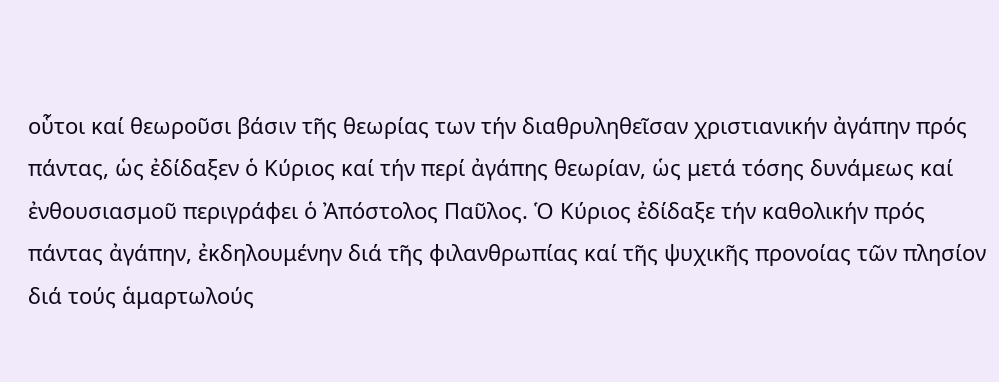οὗτοι καί θεωροῦσι βάσιν τῆς θεωρίας των τήν διαθρυληθεῖσαν χριστιανικήν ἀγάπην πρός πάντας, ὡς ἐδίδαξεν ὁ Κύριος καί τήν περί ἀγάπης θεωρίαν, ὡς μετά τόσης δυνάμεως καί ἐνθουσιασμοῦ περιγράφει ὁ Ἀπόστολος Παῦλος. Ὁ Κύριος ἐδίδαξε τήν καθολικήν πρός πάντας ἀγάπην, ἐκδηλουμένην διά τῆς φιλανθρωπίας καί τῆς ψυχικῆς προνοίας τῶν πλησίον διά τούς ἁμαρτωλούς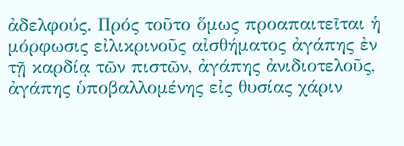ἀδελφούς. Πρός τοῦτο ὅμως προαπαιτεῖται ἡ μόρφωσις εἰλικρινοῦς αἰσθήματος ἀγάπης ἐν τῇ καρδίᾳ τῶν πιστῶν, ἀγάπης ἀνιδιοτελοῦς, ἀγάπης ὑποβαλλομένης εἰς θυσίας χάριν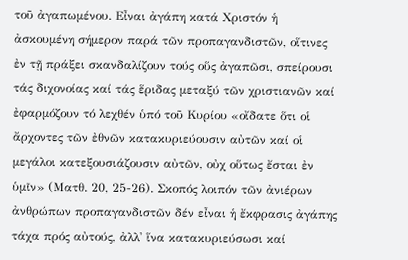τοῦ ἀγαπωμένου. Εἶναι ἀγάπη κατά Χριστόν ἡ ἀσκουμένη σήμερον παρά τῶν προπαγανδιστῶν, οἵτινες ἐν τῇ πράξει σκανδαλίζουν τούς οὕς ἀγαπῶσι, σπείρουσι τάς διχονοίας καί τάς ἕριδας μεταξύ τῶν χριστιανῶν καί ἐφαρμόζουν τό λεχθέν ὑπό τοῦ Κυρίου «οἴδατε ὅτι οἱ ἄρχοντες τῶν ἐθνῶν κατακυριεύουσιν αὐτῶν καί οἱ μεγάλοι κατεξουσιάζουσιν αὐτῶν, οὐχ οὕτως ἔσται ἐν ὑμῖν» (Ματθ. 20, 25-26). Σκοπός λοιπόν τῶν ἀνιέρων ἀνθρώπων προπαγανδιστῶν δέν εἶναι ἡ ἔκφρασις ἀγάπης τάχα πρός αὐτούς, ἀλλ' ἵνα κατακυριεύσωσι καί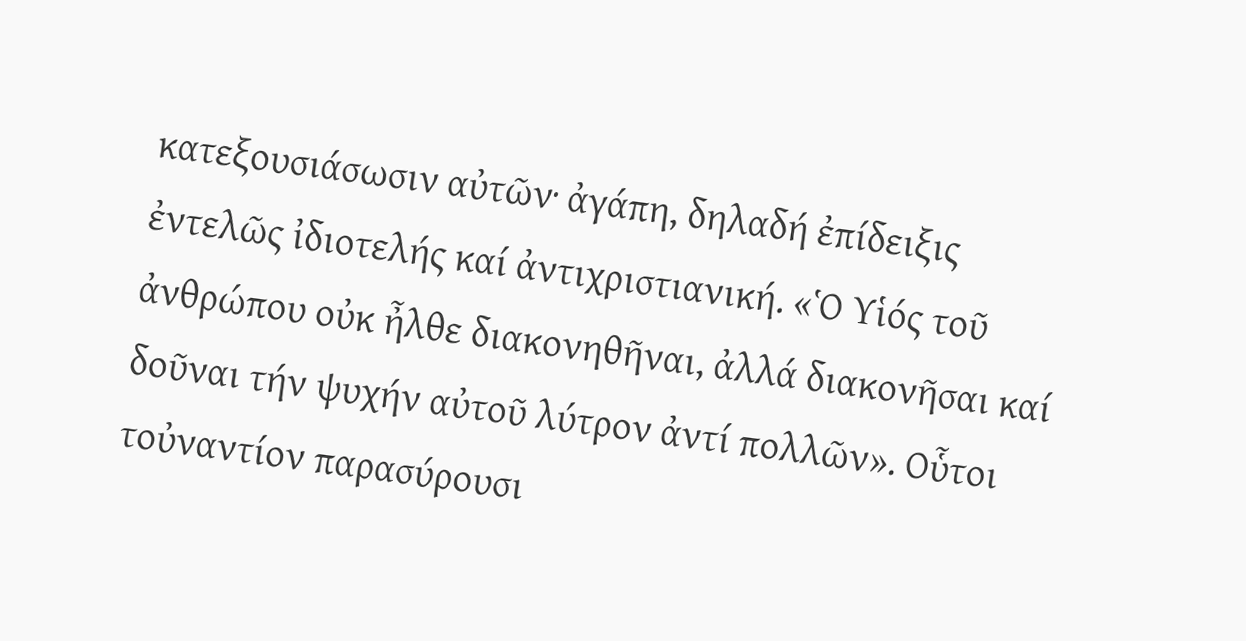κατεξουσιάσωσιν αὐτῶν· ἀγάπη, δηλαδή ἐπίδειξις ἐντελῶς ἰδιοτελής καί ἀντιχριστιανική. «Ὁ Υἱός τοῦ ἀνθρώπου οὐκ ἦλθε διακονηθῆναι, ἀλλά διακονῆσαι καί δοῦναι τήν ψυχήν αὐτοῦ λύτρον ἀντί πολλῶν». Οὗτοι τοὐναντίον παρασύρουσι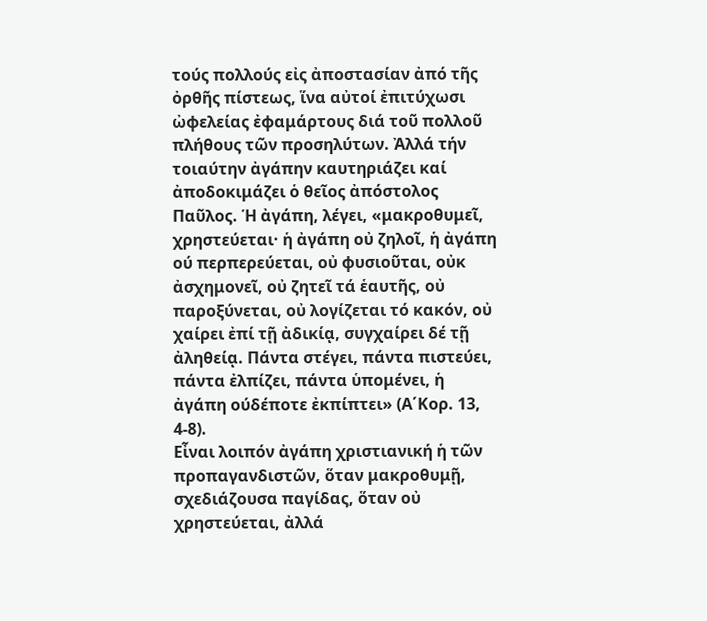τούς πολλούς εἰς ἀποστασίαν ἀπό τῆς ὀρθῆς πίστεως, ἵνα αὐτοί ἐπιτύχωσι ὠφελείας ἐφαμάρτους διά τοῦ πολλοῦ πλήθους τῶν προσηλύτων. Ἀλλά τήν τοιαύτην ἀγάπην καυτηριάζει καί ἀποδοκιμάζει ὁ θεῖος ἀπόστολος Παῦλος. Ἡ ἀγάπη, λέγει, «μακροθυμεῖ, χρηστεύεται· ἡ ἀγάπη οὐ ζηλοῖ, ἡ ἀγάπη ού περπερεύεται, οὐ φυσιοῦται, οὐκ ἀσχημονεῖ, οὐ ζητεῖ τά ἑαυτῆς, οὐ παροξύνεται, οὐ λογίζεται τό κακόν, οὐ χαίρει ἐπί τῇ ἀδικίᾳ, συγχαίρει δέ τῇ ἀληθείᾳ. Πάντα στέγει, πάντα πιστεύει, πάντα ἐλπίζει, πάντα ὑπομένει, ἡ ἀγάπη ούδέποτε ἐκπίπτει» (Α΄Κορ. 13, 4-8).
Εἶναι λοιπόν ἀγάπη χριστιανική ἡ τῶν προπαγανδιστῶν, ὅταν μακροθυμῇ, σχεδιάζουσα παγίδας, ὅταν οὐ χρηστεύεται, ἀλλά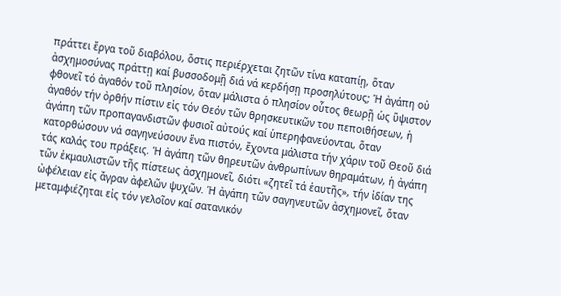πράττει ἔργα τοῦ διαβόλου, ὅστις περιέρχεται ζητῶν τίνα καταπίῃ, ὅταν ἀσχημοσύνας πράττῃ καί βυσσοδομῇ διά νά κερδήσῃ προσηλύτους; Ἡ ἀγάπη οὐ φθονεῖ τό ἀγαθόν τοῦ πλησίον, ὅταν μάλιστα ὁ πλησίον οὗτος θεωρῇ ὡς ὕψιστον ἀγαθόν τήν ὀρθήν πίστιν εἰς τόν Θεόν τῶν θρησκευτικῶν του πεποιθήσεων, ἡ ἀγάπη τῶν προπαγανδιστῶν φυσιοῖ αὐτούς καί ὑπερηφανεύονται, ὅταν κατορθώσουν νά σαγηνεύσουν ἕνα πιστόν, ἔχοντα μάλιστα τήν χάριν τοῦ Θεοῦ διά τάς καλάς του πράξεις. Ἡ ἀγάπη τῶν θηρευτῶν ἀνθρωπίνων θηραμάτων, ἡ ἀγάπη τῶν ἐκμαυλιστῶν τῆς πίστεως ἀσχημονεῖ, διότι «ζητεῖ τά ἑαυτῆς», τήν ἰδίαν της ὠφέλειαν εἰς ἄγραν ἀφελῶν ψυχῶν. Ἡ ἀγάπη τῶν σαγηνευτῶν ἀσχημονεῖ, ὅταν μεταμφιέζηται εἰς τόν γελοῖον καί σατανικόν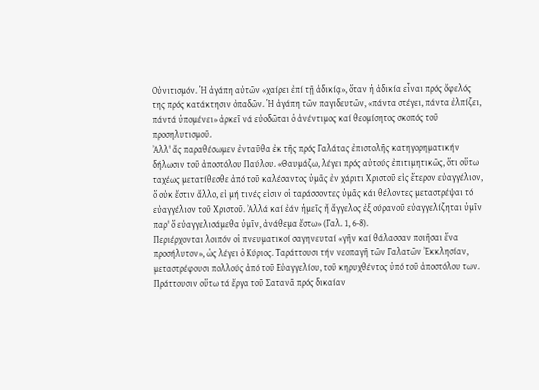Οὐνιτισμόν. Ἡ ἀγάπη αὐτῶν «χαίρει ἐπί τῇ ἀδικίᾳ», ὅταν ἡ ἀδικία εἶναι πρός ὄφελός της πρός κατάκτησιν ὀπαδῶν. Ἡ ἀγάπη τῶν παγιδευτῶν, «πάντα στέγει, πάντα ἐλπίζει, πάντά ὑπομένει» ἀρκεῖ νά εὐοδῶται ὁ ἀνέντιμος καί θεομίσητος σκοπός τοῦ προσηλυτισμοῦ.
Ἀλλ' ἄς παραθέσωμεν ἐνταῦθα ἐκ τῆς πρός Γαλάτας ἐπιστολῆς κατηγορηματικήν δήλωσιν τοῦ ἀποστόλου Παύλου. «Θαυμάζω, λέγει πρός αὐτούς ἐπιτιμητικῶς, ὅτι οὕτω ταχέως μετατίθεσθε ἀπό τοῦ καλέσαντος ὑμᾶς ἐν χάριτι Χριστοῦ εἰς ἕτερον εὐαγγέλιον, ὅ οὐκ ἔστιν ἄλλο, εἰ μή τινές εἰσιν οἱ ταράσσοντες ὑμᾶς κάι θέλοντες μεταστρέψαι τό εὐαγγέλιον τοῦ Χριστοῦ. Ἀλλά καί ἐάν ἡμεῖς ἤ ἄγγελος ἐξ ούρανοῦ εὐαγγελίζηται ὑμῖν παρ' ὅ εὐαγγελισάμεθα ὑμῖν, ἀνάθεμα ἔστω» (Γαλ. 1, 6-8).
Περιέρχονται λοιπόν οἱ πνευματικοί σαγηνευταί «γῆν καί θάλασσαν ποιῆσαι ἕνα προσήλυτον», ὡς λέγει ὁ Κύριος. Ταράττουσι τήν νεοπαγῆ τῶν Γαλατῶν Ἐκκλησίαν, μεταστρέφουσι πολλούς ἀπό τοῦ Εὐαγγελίου, τοῦ κηρυχθέντος ὑπό τοῦ ἀποστόλου των. Πράττουσιν οὕτω τά ἔργα τοῦ Σατανᾶ πρός δικαίαν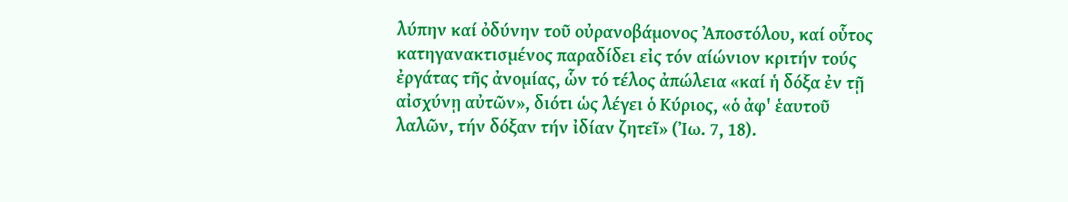λύπην καί ὀδύνην τοῦ οὐρανοβάμονος Ἀποστόλου, καί οὗτος κατηγανακτισμένος παραδίδει εἰς τόν αίώνιον κριτήν τούς ἐργάτας τῆς ἀνομίας, ὧν τό τέλος ἀπώλεια «καί ἡ δόξα ἐν τῇ αἰσχύνῃ αὐτῶν», διότι ὡς λέγει ὁ Κύριος, «ὁ ἀφ' ἑαυτοῦ λαλῶν, τήν δόξαν τήν ἰδίαν ζητεῖ» (Ἰω. 7, 18).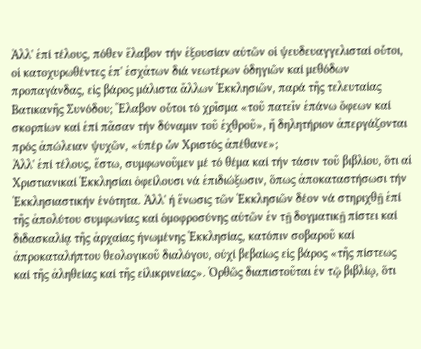Ἀλλ' ἐπί τέλους, πόθεν ἔλαβον τήν ἐξουσίαν αὐτῶν οἱ ψευδευαγγελισταί οὗτοι, οἱ κατοχυρωθέντες ἐπ' ἐσχἀτων διά νεωτέρων ὁδηγιῶν καί μεθόδων προπαγάνδας, εἰς βάρος μάλιστα ἄλλων Ἐκκλησιῶν, παρά τῆς τελευταίας Βατικανῆς Συνόδου; Ἔλαβον οὗτοι τό χρῖσμα «τοῦ πατεῖν ἐπάνω ὄφεων καί σκορπίων καί ἐπί πᾶσαν τήν δύναμιν τοῦ ἐχθροῦ», ἤ δηλητήριον ἀπεργάζονται πρός ἀπώλειαν ψυχῶν, «ὑπέρ ὧν Χριστός ἀπέθανε»;
Ἀλλ' ἐπί τέλους, ἔστω, συμφωνοῦμεν μέ τό θέμα καί τήν τάσιν τοῦ βιβλίου, ὅτι αἱ Χριστιανικαί Ἐκκλησίαι ὀφείλουσι νά ἐπιδιώξωσιν, ὅπως ἀποκαταστήσωσι τήν Ἐκκλησιαστικήν ἑνότητα. Ἀλλ' ἡ ἕνωσις τῶν Ἐκκλησιῶν δέον νά στηριχθῇ ἐπί τῆς ἀπολύτου συμφωνίας καί ὁμοφροσύνης αὐτῶν ἐν τῇ δογματικῇ πίστει καί διδασκαλίᾳ τῆς ἀρχαίας ἡνωμένης Ἐκκλησίας, κατόπιν σοβαροῦ καί ἀπροκαταλήπτου θεολογικοῦ διαλόγου, οὐχί βεβαίως εἰς βάρος «τῆς πίστεως καί τῆς ἀληθείας καί τῆς εἰλικρινείας». Ὀρθῶς διαπιστοῦται ἐν τῷ βιβλίῳ, ὅτι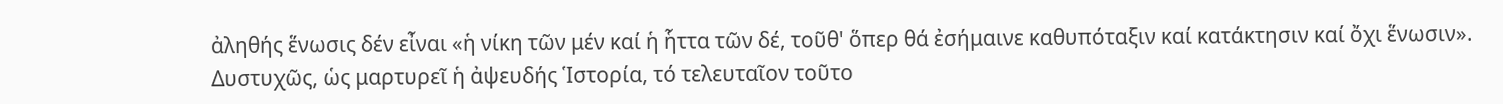ἀληθής ἕνωσις δέν εἶναι «ἡ νίκη τῶν μέν καί ἡ ἧττα τῶν δέ, τοῦθ' ὅπερ θά ἐσήμαινε καθυπόταξιν καί κατάκτησιν καί ὄχι ἕνωσιν». Δυστυχῶς, ὡς μαρτυρεῖ ἡ ἀψευδής Ἱστορία, τό τελευταῖον τοῦτο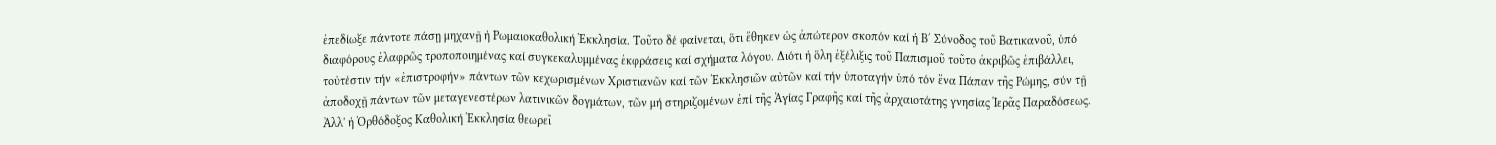ἐπεδίωξε πάντοτε πάσῃ μηχανῇ ἡ Ρωμαιοκαθολική Ἐκκλησία. Τοῦτο δέ φαίνεται, ὅτι ἔθηκεν ὡς ἀπώτερον σκοπόν καί ἡ Β΄ Σύνοδος τοῦ Βατικανοῦ, ὑπό διαφόρους ἐλαφρῶς τροποποιημένας καί συγκεκαλυμμένας ἐκφράσεις καί σχήματα λόγου. Διότι ἡ ὅλη ἐξέλιξις τοῦ Παπισμοῦ τοῦτο ἀκριβῶς ἐπιβάλλει, τοὐτέστιν τήν «ἐπιστροφήν» πάντων τῶν κεχωρισμένων Χριστιανῶν καί τῶν Ἐκκλησιῶν αὐτῶν καί τήν ὑποταγήν ὑπό τόν ἕνα Πάπαν τῆς Ρώμης, σύν τῇ ἀποδοχῇ πάντων τῶν μεταγενεστέρων λατινικῶν δογμάτων, τῶν μή στηριζομένων ἐπί τῆς Ἁγίας Γραφῆς καί τῆς ἀρχαιοτάτης γνησίας Ἱερᾶς Παραδόσεως.
Ἀλλ' ἡ Ὀρθόδοξος Καθολική Ἐκκλησία θεωρεῖ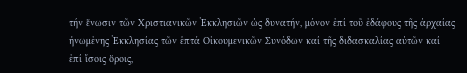τήν ἕνωσιν τῶν Χριστιανικῶν Ἐκκλησιῶν ὡς δυνατήν, μόνον ἐπί τοῦ ἐδάφους τῆς ἀρχαίας ἡνωμἐνης Ἐκκλησίας τῶν ἑπτά Οἰκουμενικῶν Συνόδων καί τῆς διδασκαλίας αὐτῶν καί ἐπί ἴσοις ὅροις,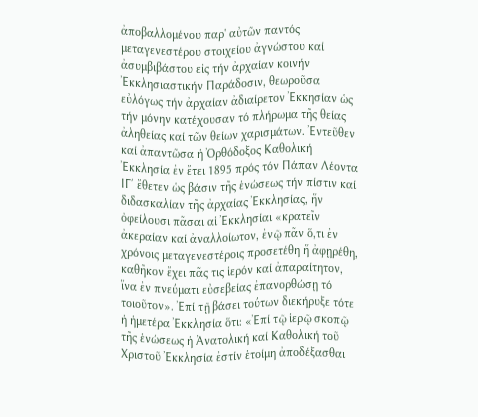ἀποβαλλομένου παρ' αὐτῶν παντός μεταγενεστέρου στοιχείου ἀγνώστου καί ἀσυμβιβάστου εἰς τήν ἀρχαίαν κοινήν Ἐκκλησιαστικήν Παράδοσιν, θεωροῦσα εὐλόγως τήν ἀρχαίαν ἀδιαίρετον Ἐκκησίαν ὡς τήν μόνην κατέχουσαν τό πλήρωμα τῆς θείας ἀληθείας καί τῶν θείων χαρισμάτων. Ἐντεῦθεν καί ἀπαντῶσα ἡ Ὀρθόδοξος Καθολική Ἐκκλησία ἐν ἔτει 1895 πρός τόν Πάπαν Λέοντα ΙΓ΄ ἔθετεν ὡς βάσιν τῆς ἑνώσεως τήν πίστιν καί διδασκαλίαν τῆς ἀρχαίας Ἐκκλησίας, ἥν ὀφείλουσι πᾶσαι αἱ Ἐκκλησίαι «κρατεῖν ἀκεραίαν καί ἀναλλοίωτον, ἐνῷ πᾶν ὅ,τι ἐν χρόνοις μεταγενεστέροις προσετέθη ἥ ἀφῃρέθη, καθῆκον ἔχει πᾶς τις ἱερόν καί ἀπαραίτητον, ἵνα ἐν πνεύματι εὐσεβείας ἐπανορθώσῃ τό τοιοῦτον». Ἐπί τῇ βάσει τούτων διεκήρυξε τότε ἡ ἡμετέρα Ἐκκλησία ὅτι: «Ἐπί τῷ ἱερῷ σκοπῷ τῆς ἑνώσεως ἡ Ἀνατολική καί Καθολική τοῦ Χριστοῦ Ἐκκλησία ἐστίν ἑτοίμη ἀποδέξασθαι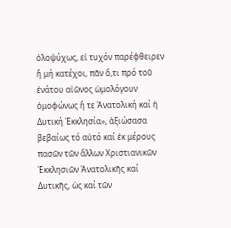ὁλοψύχως, εἰ τυχόν παρέφθειρεν ἤ μή κατέχοι, πᾶν ὅ,τι πρό τοῦ ἐνάτου αἰῶνος ὡμολόγουν ὁμοφώνως ἥ τε Ἀνατολική καί ἡ Δυτική Ἐκκλησία», ἀξιώσασα βεβαίως τό αὐτό καί ἐκ μέρους πασῶν τῶν ἄλλων Χριστιανικῶν Ἐκκλησιῶν Ἀνατολικῆς καί Δυτικῆς, ὡς καί τῶν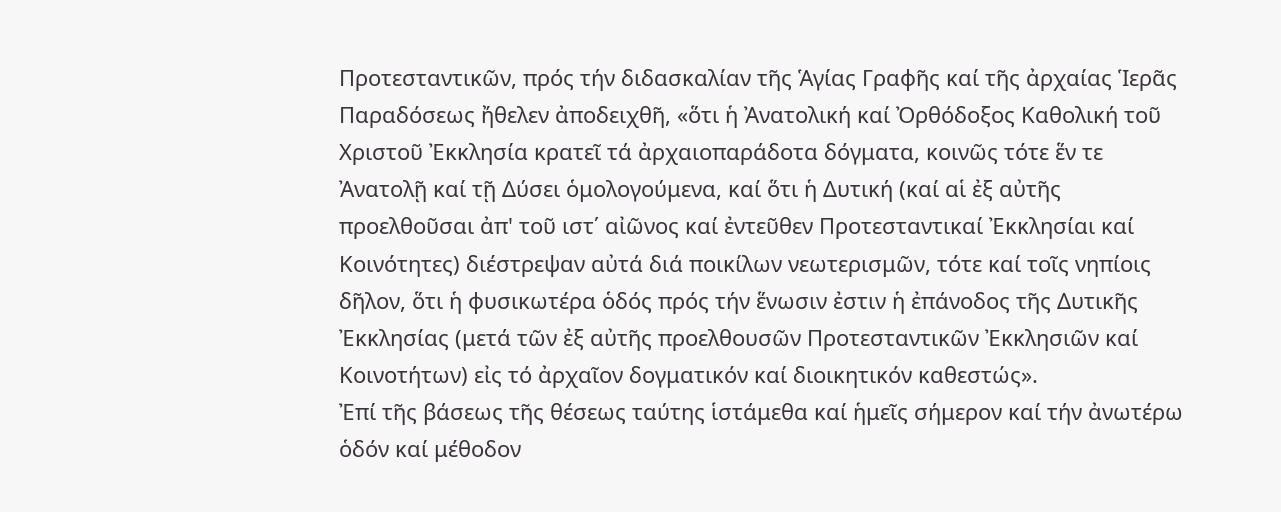Προτεσταντικῶν, πρός τήν διδασκαλίαν τῆς Ἁγίας Γραφῆς καί τῆς ἀρχαίας Ἱερᾶς Παραδόσεως ἤθελεν ἀποδειχθῆ, «ὅτι ἡ Ἀνατολική καί Ὀρθόδοξος Καθολική τοῦ Χριστοῦ Ἐκκλησία κρατεῖ τά ἀρχαιοπαράδοτα δόγματα, κοινῶς τότε ἕν τε Ἀνατολῇ καί τῇ Δύσει ὁμολογούμενα, καί ὅτι ἡ Δυτική (καί αἱ ἐξ αὐτῆς προελθοῦσαι ἀπ' τοῦ ιστ΄ αἰῶνος καί ἐντεῦθεν Προτεσταντικαί Ἐκκλησίαι καί Κοινότητες) διέστρεψαν αὐτά διά ποικίλων νεωτερισμῶν, τότε καί τοῖς νηπίοις δῆλον, ὅτι ἡ φυσικωτέρα ὁδός πρός τήν ἕνωσιν ἐστιν ἡ ἐπάνοδος τῆς Δυτικῆς Ἐκκλησίας (μετά τῶν ἐξ αὐτῆς προελθουσῶν Προτεσταντικῶν Ἐκκλησιῶν καί Κοινοτήτων) εἰς τό ἀρχαῖον δογματικόν καί διοικητικόν καθεστώς».
Ἐπί τῆς βάσεως τῆς θέσεως ταύτης ἱστάμεθα καί ἡμεῖς σήμερον καί τήν ἀνωτέρω ὁδόν καί μέθοδον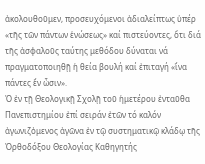ἀκολουθοῦμεν, προσευχόμενοι ἀδιαλείπτως ὑπέρ «τῆς τῶν πάντων ἑνώσεως» καί πιστεύοντες, ὅτι διά τῆς ἀσφαλοῦς ταύτης μεθόδου δύναται νά πραγματοποιηθῇ ἡ θεία βουλή καί ἐπιταγή «ἵνα πάντες ἕν ὦσιν».
Ὁ ἐν τῇ Θεολογικῇ Σχολῇ τοῦ ἡμετέρου ἐνταῦθα Πανεπιστημίου ἐπί σειράν ἐτῶν τό καλόν ἀγωνιζὀμενος ἀγῶνα ἐν τῷ συστηματικῷ κλάδῳ τῆς Ὀρθοδόξου Θεολογίας Καθηγητής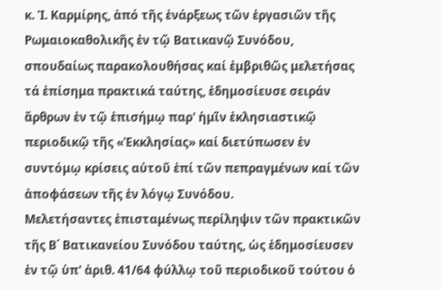κ. Ἰ. Καρμίρης, ἀπό τῆς ἐνάρξεως τῶν ἐργασιῶν τῆς Ρωμαιοκαθολικῆς ἐν τῷ Βατικανῷ Συνόδου, σπουδαίως παρακολουθήσας καί ἐμβριθῶς μελετήσας τά ἐπίσημα πρακτικά ταύτης, ἐδημοσίευσε σειράν ἄρθρων ἐν τῷ ἐπισήμῳ παρ' ἡμῖν ἐκλησιαστικῷ περιοδικῷ τῆς «Ἐκκλησίας» καί διετύπωσεν ἐν συντόμῳ κρίσεις αὐτοῦ ἐπί τῶν πεπραγμένων καί τῶν ἀποφάσεων τῆς ἐν λόγῳ Συνόδου.
Μελετήσαντες ἐπισταμένως περίληψιν τῶν πρακτικῶν τῆς Β΄ Βατικανείου Συνόδου ταύτης, ὡς ἐδημοσίευσεν ἐν τῷ ὑπ' ἀριθ. 41/64 φύλλῳ τοῦ περιοδικοῦ τούτου ὁ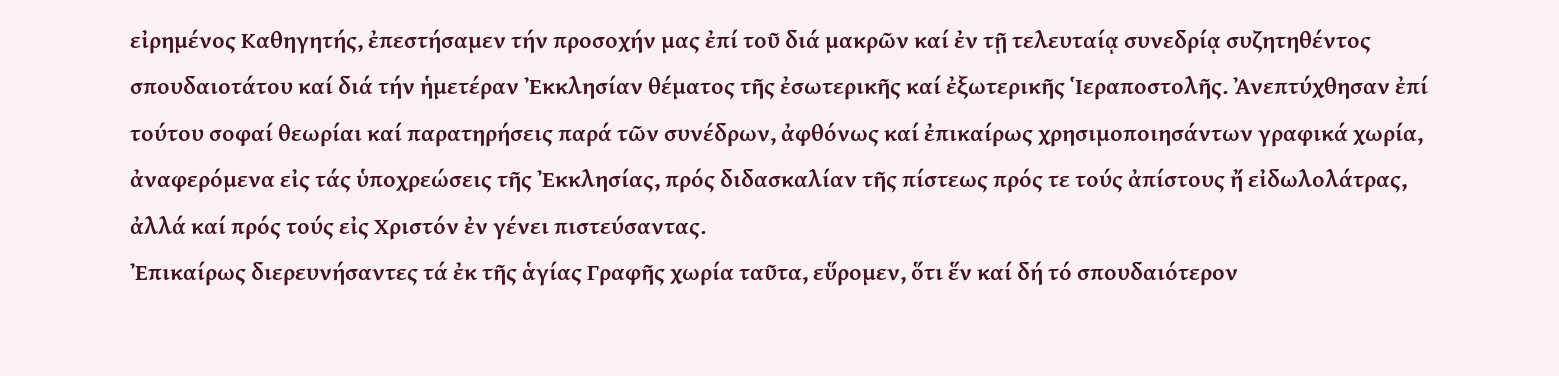εἰρημένος Καθηγητής, ἐπεστήσαμεν τήν προσοχήν μας ἐπί τοῦ διά μακρῶν καί ἐν τῇ τελευταίᾳ συνεδρίᾳ συζητηθέντος σπουδαιοτάτου καί διά τήν ἡμετέραν Ἐκκλησίαν θέματος τῆς ἐσωτερικῆς καί ἐξωτερικῆς Ἱεραποστολῆς. Ἀνεπτύχθησαν ἐπί τούτου σοφαί θεωρίαι καί παρατηρήσεις παρά τῶν συνέδρων, ἀφθόνως καί ἐπικαίρως χρησιμοποιησάντων γραφικά χωρία, ἀναφερόμενα εἰς τάς ὑποχρεώσεις τῆς Ἐκκλησίας, πρός διδασκαλίαν τῆς πίστεως πρός τε τούς ἀπίστους ἤ εἰδωλολάτρας, ἀλλά καί πρός τούς εἰς Χριστόν ἐν γένει πιστεύσαντας.
Ἐπικαίρως διερευνήσαντες τά ἐκ τῆς ἁγίας Γραφῆς χωρία ταῦτα, εὕρομεν, ὅτι ἕν καί δή τό σπουδαιότερον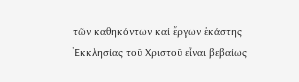τῶν καθηκόντων καί ἔργων ἑκάστης Ἐκκλησίας τοῦ Χριστοῦ εἶναι βεβαίως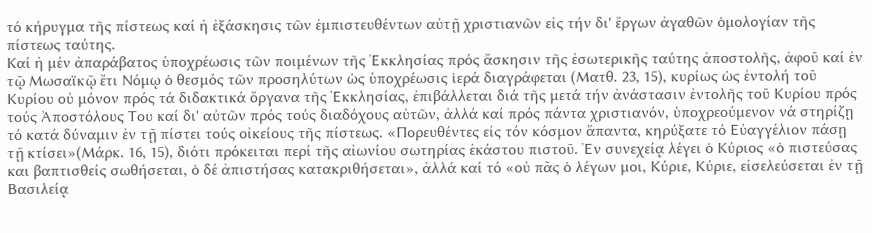τό κήρυγμα τῆς πίστεως καί ἡ ἐξάσκησις τῶν ἐμπιστευθέντων αὐτῇ χριστιανῶν εἰς τήν δι' ἔργων ἀγαθῶν ὁμολογίαν τῆς πίστεως ταύτης.
Καί ἡ μέν ἀπαράβατος ὑποχρέωσις τῶν ποιμένων τῆς Ἐκκλησίας πρός ἄσκησιν τῆς ἐσωτερικῆς ταύτης ἀποστολῆς, ἀφοῦ καί ἐν τῷ Μωσαϊκῷ ἔτι Νόμῳ ὁ θεσμός τῶν προσηλύτων ὡς ὑποχρέωσις ἱερά διαγράφεται (Ματθ. 23, 15), κυρίως ὡς ἐντολή τοῦ Κυρίου οὐ μόνον πρός τά διδακτικά ὄργανα τῆς Ἐκκλησίας, ἐπιβάλλεται διά τῆς μετά τήν ἀνάστασιν ἐντολῆς τοῦ Κυρίου πρός τούς Ἀποστόλους Του καί δι' αὐτῶν πρός τούς διαδόχους αὐτῶν, ἀλλά καί πρός πάντα χριστιανόν, ὑποχρεούμενον νά στηρίζῃ τό κατά δύναμιν ἐν τῇ πίστει τούς οἰκείους τῆς πίστεως. «Πορευθέντες εἰς τόν κόσμον ἅπαντα, κηρύξατε τό Εὐαγγέλιον πάσῃ τῇ κτίσει»(Μάρκ. 16, 15), διότι πρόκειται περί τῆς αἰωνίου σωτηρίας ἑκάστου πιστοῦ. Ἐν συνεχείᾳ λέγει ὁ Κύριος «ὁ πιστεύσας και βαπτισθείς σωθήσεται, ὁ δέ ἀπιστήσας κατακριθήσεται», ἀλλά καί τό «οὐ πᾶς ὁ λέγων μοι, Κύριε, Κύριε, εἰσελεύσεται ἐν τῇ Βασιλείᾳ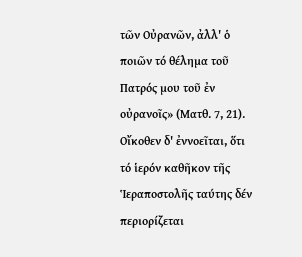τῶν Οὐρανῶν, ἀλλ' ὁ ποιῶν τό θέλημα τοῦ Πατρός μου τοῦ ἐν οὐρανοῖς» (Ματθ. 7, 21).
Οἴκοθεν δ' ἐννοεῖται, ὅτι τό ἱερόν καθῆκον τῆς Ἱεραποστολῆς ταύτης δέν περιορίζεται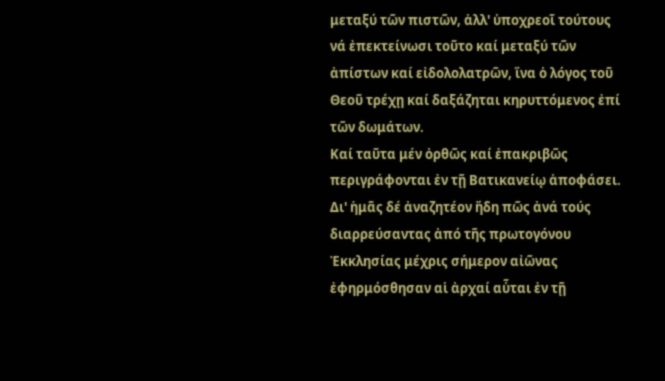μεταξύ τῶν πιστῶν, ἀλλ' ὑποχρεοῖ τούτους νά ἐπεκτείνωσι τοῦτο καί μεταξύ τῶν ἀπίστων καί εἰδολολατρῶν, ἵνα ὁ λόγος τοῦ Θεοῦ τρέχῃ καί δαξάζηται κηρυττόμενος ἐπί τῶν δωμάτων.
Καί ταῦτα μέν ὀρθῶς καί ἐπακριβῶς περιγράφονται ἐν τῇ Βατικανείῳ ἀποφάσει. Δι' ἡμᾶς δέ ἀναζητέον ἤδη πῶς ἀνά τούς διαρρεύσαντας ἀπό τῆς πρωτογόνου Ἐκκλησίας μέχρις σήμερον αἰῶνας ἐφηρμόσθησαν αἱ ἀρχαί αὗται ἐν τῇ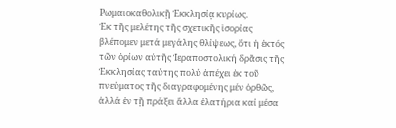Ρωμαιοκαθολικῇ Ἐκκλησίᾳ κυρίως.
Ἐκ τῆς μελέτης τῆς σχετικῆς ἱσορίας βλέπομεν μετά μεγάλης θλίψεως, ὅτι ἡ ἐκτός τῶν ὁρίων αὐτῆς Ἱεραποστολική δρᾶσις τῆς Ἐκκλησίας ταύτης πολύ ἀπέχει ἐκ τοῦ πνεύματος τῆς διαγραφομένης μέν ὀρθῶς, ἀλλά ἐν τῇ πράξει ἄλλα ἐλατήρια καί μέσα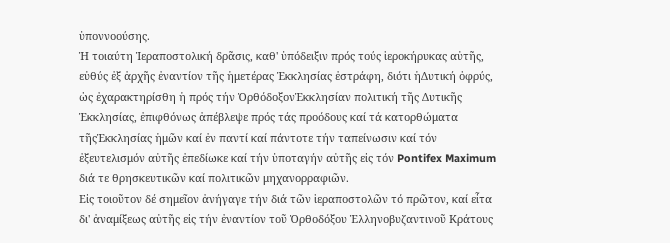ὑποννοούσης.
Ἡ τοιαύτη Ἱεραποστολική δρᾶσις, καθ' ὑπόδειξιν πρός τούς ἱεροκήρυκας αὐτῆς, εὐθύς ἐξ ἀρχῆς ἐναντίον τῆς ἡμετέρας Ἐκκλησίας ἐστράφη, διότι ἡΔυτική ὀφρύς, ὡς ἐχαρακτηρίσθη ἡ πρός τήν ὈρθόδοξονἘκκλησίαν πολιτική τῆς Δυτικῆς Ἐκκλησίας, ἐπιφθόνως ἀπέβλεψε πρός τάς προόδους καί τά κατορθώματα τῆςἘκκλησίας ἡμῶν καί ἐν παντί καί πάντοτε τήν ταπείνωσιν καί τόν ἐξευτελισμόν αὐτῆς ἐπεδίωκε καί τήν ὑποταγήν αὐτῆς εἰς τόν Pontifex Maximum διά τε θρησκευτικῶν καί πολιτικῶν μηχανορραφιῶν.
Εἰς τοιοῦτον δέ σημεῖον ἀνήγαγε τήν διά τῶν ἱεραποστολῶν τό πρῶτον, καί εἶτα δι' ἀναμίξεως αὐτῆς εἰς τήν ἐναντίον τοῦ Ὀρθοδόξου Ἑλληνοβυζαντινοῦ Κράτους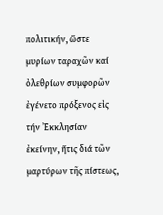πολιτικήν, ὥστε μυρίων ταραχῶν καί ὀλεθρίων συμφορῶν ἐγένετο πρόξενος εἰς τήν Ἐκκλησίαν ἐκείνην, ἥτις διά τῶν μαρτύρων τῆς πίστεως,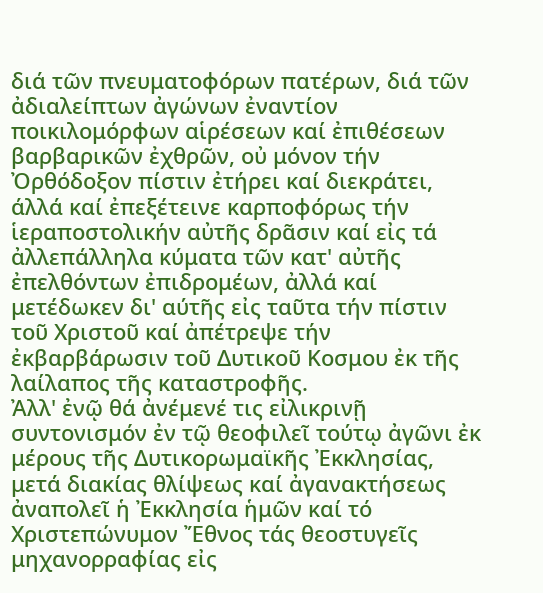διά τῶν πνευματοφόρων πατέρων, διά τῶν ἀδιαλείπτων ἀγώνων ἐναντίον ποικιλομόρφων αἱρέσεων καί ἐπιθέσεων βαρβαρικῶν ἐχθρῶν, οὐ μόνον τήν Ὀρθόδοξον πίστιν ἐτήρει καί διεκράτει, άλλά καί ἐπεξέτεινε καρποφόρως τήν ἱεραποστολικήν αὐτῆς δρᾶσιν καί εἰς τά ἀλλεπάλληλα κύματα τῶν κατ' αὐτῆς ἐπελθόντων ἐπιδρομέων, ἀλλά καί μετέδωκεν δι' αύτῆς εἰς ταῦτα τήν πίστιν τοῦ Χριστοῦ καί ἀπέτρεψε τήν ἐκβαρβάρωσιν τοῦ Δυτικοῦ Κοσμου ἐκ τῆς λαίλαπος τῆς καταστροφῆς.
Ἀλλ' ἐνῷ θά ἀνέμενέ τις εἰλικρινῇ συντονισμόν ἐν τῷ θεοφιλεῖ τούτῳ ἀγῶνι ἐκ μέρους τῆς Δυτικορωμαϊκῆς Ἐκκλησίας, μετά διακίας θλίψεως καί ἀγανακτήσεως ἀναπολεῖ ἡ Ἐκκλησία ἡμῶν καί τό Χριστεπώνυμον Ἔθνος τάς θεοστυγεῖς μηχανορραφίας εἰς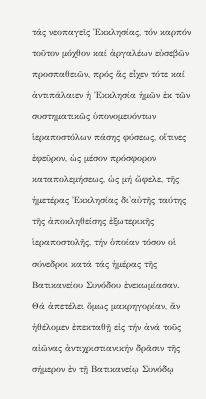τάς νεοπαγεῖς Ἐκκλησίας, τόν καρπόν τοῦτον μόχθον καί ἀργαλέων εὐσεβῶν προσπαθειῶν, πρός ἅς εἶχεν τότε καί ἀντιπάλαιεν ἡ Ἐκκλησία ἡμῶν ἐκ τῶν συστηματικῶς ὑπονομευόντων ἱεραποστόλων πάσης φύσεως, οἵτινες ἐφεῦρον, ὡς μέσον πρόσφορον καταπολεμήσεως, ὡς μή ὤφελε, τῆς ἡμετέρας Ἐκκλησίας δι'αὐτῆς ταύτης τῆς ἀποκληθείσης ἐξωτερικῆς ἱεραποστολῆς, τήν ὁποίαν τόσον οἱ σύνεδροι κατά τάς ἡμέρας τῆς Βατικανείου Συνόδου ἐνεκωμίασαν.
Θά ἀπετέλει ὅμως μακρηγορίαν, ἄν ἠθέλομεν ἐπεκταθῇ εἰς τήν ἀνά τοῦς αἰῶνας ἀντιχριστιανικήν δρᾶσιν τῆς σήμερον ἐν τῇ Βατικανείῳ Συνόδῳ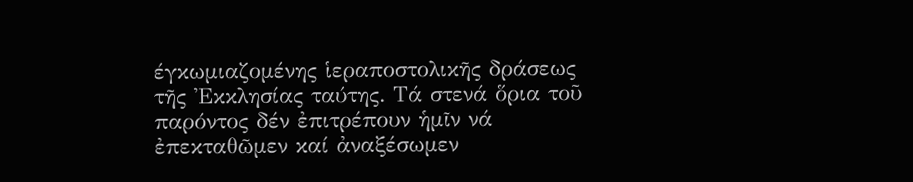έγκωμιαζομένης ἱεραποστολικῆς δράσεως τῆς Ἐκκλησίας ταύτης. Τά στενά ὅρια τοῦ παρόντος δέν ἐπιτρέπουν ἡμῖν νά ἐπεκταθῶμεν καί ἀναξέσωμεν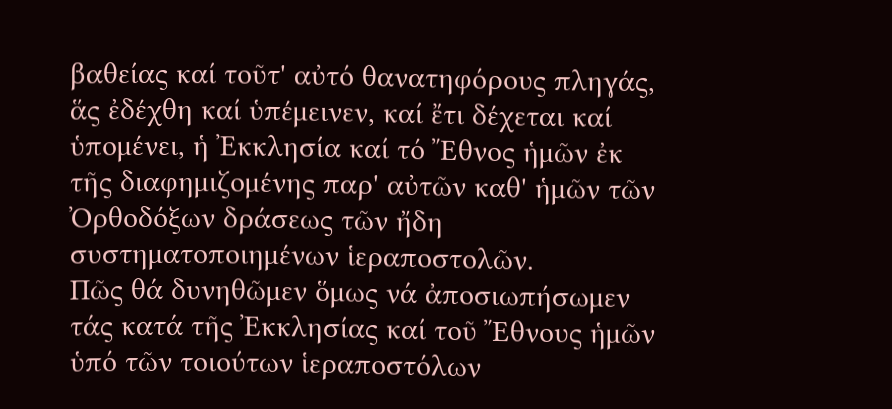βαθείας καί τοῦτ' αὐτό θανατηφόρους πληγάς, ἅς ἐδέχθη καί ὑπέμεινεν, καί ἔτι δέχεται καί ὑπομένει, ἡ Ἐκκλησία καί τό Ἔθνος ἡμῶν ἐκ τῆς διαφημιζομένης παρ' αὐτῶν καθ' ἡμῶν τῶν Ὀρθοδόξων δράσεως τῶν ἤδη συστηματοποιημένων ἱεραποστολῶν.
Πῶς θά δυνηθῶμεν ὅμως νά ἀποσιωπήσωμεν τάς κατά τῆς Ἐκκλησίας καί τοῦ Ἔθνους ἡμῶν ὑπό τῶν τοιούτων ἱεραποστόλων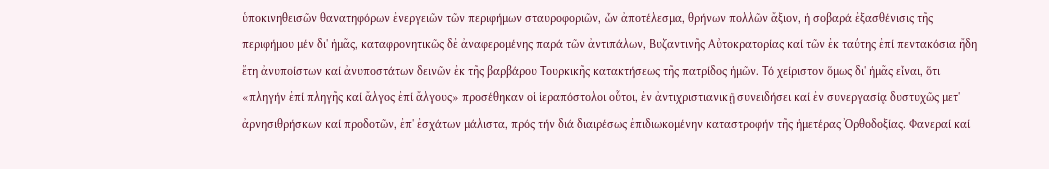ὑποκινηθεισῶν θανατηφόρων ἐνεργειῶν τῶν περιφήμων σταυροφοριῶν, ὧν ἀποτέλεσμα, θρήνων πολλῶν ἄξιον, ἡ σοβαρά ἐξασθένισις τῆς περιφήμου μέν δι' ἡμᾶς, καταφρονητικῶς δἐ ἀναφερομένης παρά τῶν ἀντιπάλων, Βυζαντινῆς Αὐτοκρατορίας καί τῶν ἐκ ταύτης ἐπί πεντακόσια ἤδη ἔτη ἀνυποίστων καί ἀνυποστάτων δεινῶν ἐκ τῆς βαρβάρου Τουρκικῆς κατακτήσεως τῆς πατρίδος ἡμῶν. Τό χείριστον ὅμως δι' ἡμᾶς εἶναι, ὅτι «πληγήν ἐπί πληγῆς καί ἄλγος ἐπί ἄλγους» προσέθηκαν οἱ ἱεραπόστολοι οὗτοι, ἐν ἀντιχριστιανικῇ συνειδήσει καί ἐν συνεργασίᾳ δυστυχῶς μετ' ἀρνησιθρήσκων καί προδοτῶν, ἐπ' ἐσχάτων μάλιστα, πρός τήν διά διαιρέσως ἐπιδιωκομένην καταστροφήν τῆς ἡμετέρας Ὀρθοδοξίας. Φανεραί καί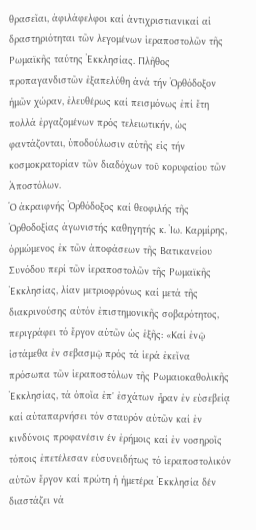θρασεῖαι, ἀφιλάφελφοι καί ἀντιχριστιανικαί αἱ δραστηριότηται τῶν λεγομένων ἱεραποστολῶν τῆς Ρωμαϊκῆς ταύτης Ἐκκλησίας. Πλῆθος προπαγανδιστῶν ἐξαπελύθη ἀνά τήν Ὀρθόδοξον ἡμῶν χώραν, ἐλευθέρως καί πεισμόνως ἐπί ἔτη πολλά ἐργαζομένων πρός τελειωτικήν, ὡς φαντάζονται, ὑποδούλωσιν αὐτῆς εἰς τήν κοσμοκρατορίαν τῶν διαδόχων τοῦ κορυφαίου τῶν Ἀποστόλων.
Ὁ ἀκραιφνής Ὀρθόδοξος καί θεοφιλής τῆς Ὀρθοδοξίας ἀγωνιστής καθηγητής κ. Ἰω. Καρμίρης, ὁρμώμενος ἐκ τῶν ἀποφάσεων τῆς Βατικανείου Συνόδου περί τῶν ἱεραποστολῶν τῆς Ρωμαϊκῆς Ἐκκλησίας, λίαν μετριοφρόνως καί μετά τῆς διακρινούσης αὐτόν ἐπιστημονικῆς σοβαρότητος, περιγράφει τό ἔργον αὐτῶν ὡς ἑξῆς: «Καί ἐνῷ ἱστάμεθα ἐν σεβασμῷ πρός τά ἱερά ἐκεῖνα πρόσωπα τῶν ἱεραποστόλων τῆς Ρωμαιοκαθολικῆς Ἐκκλησίας, τά ὁποῖα ἐπ' ἐσχάτων ἦραν ἐν εὐσεβείᾳ καί αὐταπαρνήσει τόν σταυρόν αὐτῶν καί ἐν κινδύνοις προφανέσιν έν ἐρήμοις καί ἐν νοσηροῖς τόποις ἐπετέλεσαν εὐσυνειδήτως τό ἱεραποστολικόν αὐτῶν ἔργον καί πρώτη ἡ ἡμετέρα Ἐκκλησία δέν διαστάζει νά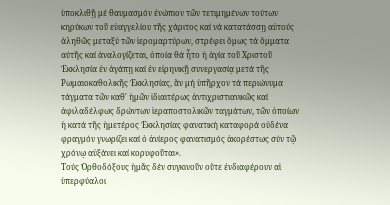ὑποκλιθῇ μέ θαυμασμόν ἐνώπιον τῶν τετιμημένων τούτων κηρύκων τοῦ εὐαγγελίου τῆς χάριτος καί νά κατατάσσῃ αὐτούς ἀληθῶς μεταξύ τῶν ἱερομαρτύρων, στρέφει ὅμως τά ὄμματα αύτῆς καί ἀναλογίζεται, ὁποία θά ἦτο ἡ ἁγία τοῦ Χριστοῦ Ἐκκλησία ἐν ἀγάπῃ καί ἐν εἰρηνικῇ συνεργασίᾳ μετά τῆς Ρωμαιοκαθολικῆς Ἐκκλησίας, ἄν μή ὑπῆρχον τά περιώνυμα τάγματα τῶν καθ' ἡμῶν ἰδιαιτέρως ἀντιχριστιανικῶς καί ἀφιλαδέλφως δρώντων ἱεραποστολικῶν ταγμάτων, τῶν ὁποίων ἡ κατά τῆς ἡμετέρος Ἐκκλησίας φανατική καταφορά οὐδένα φραγμόν γνωρίζει καί ὁ ἀνίερος φανατισμός ἀκορέστως σύν τῷ χρόνῳ αὐξάνει καί κορυφοῦται».
Τούς Ὀρθοδόξους ἡμᾶς δέν συγκινοῦν οὔτε ἐνδιαφέρουν αἱ ὑπερφύαλοι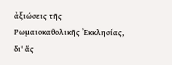ἀξιώσεις τῆς Ρωμαιοκαθολικῆς Ἐκκλησίας, δι' ἅς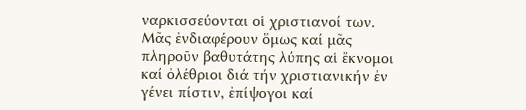ναρκισσεύονται οἱ χριστιανοί των. Μᾶς ἐνδιαφέρουν ὅμως καί μᾶς πληροῦν βαθυτάτης λύπης αἱ ἔκνομοι καί ὀλέθριοι διά τήν χριστιανικήν ἐν γένει πίστιν, ἐπίψογοι καί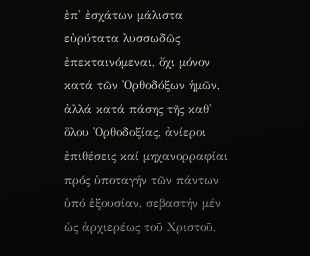ἐπ' ἐσχάτων μάλιστα εὐρύτατα λυσσωδῶς ἐπεκταινόμεναι, ὄχι μόνον κατά τῶν Ὀρθοδόξων ἡμῶν, ἀλλά κατά πάσης τῆς καθ' ὅλου Ὀρθοδοξίας, ἀνίεροι ἐπιθέσεις καί μηχανορραφίαι πρός ὑποταγήν τῶν πάντων ὑπό ἐξουσίαν, σεβαστήν μέν ὡς ἀρχιερέως τοῦ Χριστοῦ,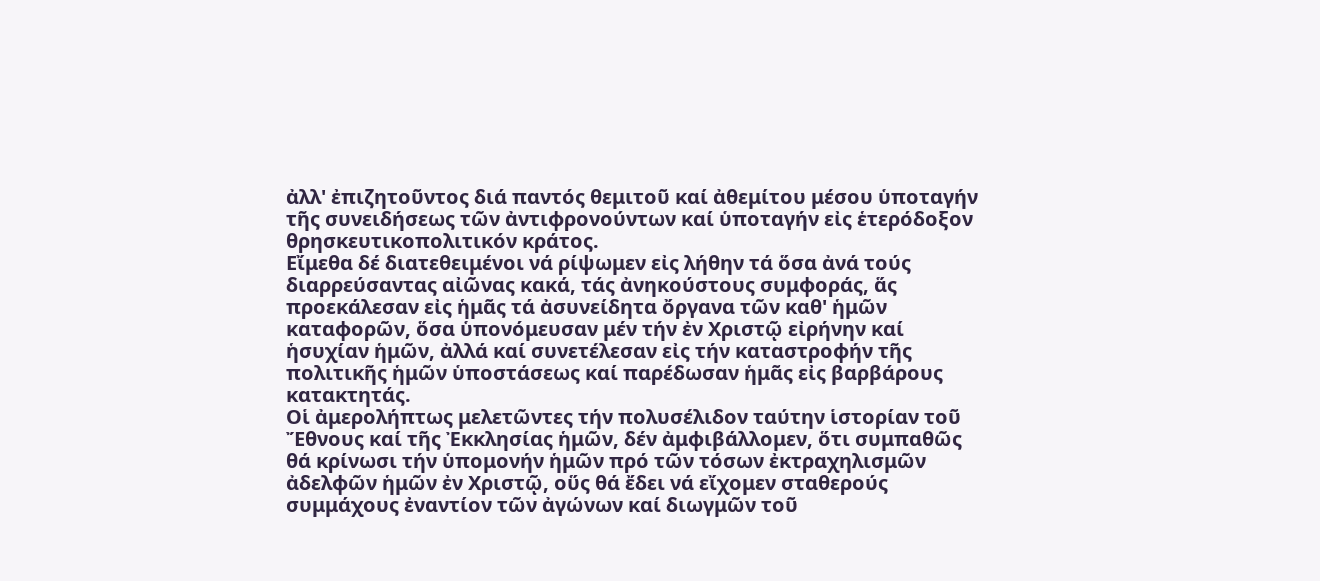ἀλλ' ἐπιζητοῦντος διά παντός θεμιτοῦ καί ἀθεμίτου μέσου ὑποταγήν τῆς συνειδήσεως τῶν ἀντιφρονούντων καί ὑποταγήν εἰς ἑτερόδοξον θρησκευτικοπολιτικόν κράτος.
Εἴμεθα δέ διατεθειμένοι νά ρίψωμεν εἰς λήθην τά ὅσα ἀνά τούς διαρρεύσαντας αἰῶνας κακά, τάς ἀνηκούστους συμφοράς, ἅς προεκάλεσαν εἰς ἡμᾶς τά ἀσυνείδητα ὄργανα τῶν καθ' ἡμῶν καταφορῶν, ὅσα ὑπονόμευσαν μέν τήν ἐν Χριστῷ εἰρήνην καί ἡσυχίαν ἡμῶν, ἀλλά καί συνετέλεσαν εἰς τήν καταστροφήν τῆς πολιτικῆς ἡμῶν ὑποστάσεως καί παρέδωσαν ἡμᾶς εἰς βαρβάρους κατακτητάς.
Οἱ ἀμερολήπτως μελετῶντες τήν πολυσέλιδον ταύτην ἱστορίαν τοῦ Ἔθνους καί τῆς Ἐκκλησίας ἡμῶν, δέν ἀμφιβάλλομεν, ὅτι συμπαθῶς θά κρίνωσι τήν ὑπομονήν ἡμῶν πρό τῶν τόσων ἐκτραχηλισμῶν ἀδελφῶν ἡμῶν ἐν Χριστῷ, οὕς θά ἔδει νά εἴχομεν σταθερούς συμμάχους ἐναντίον τῶν ἀγώνων καί διωγμῶν τοῦ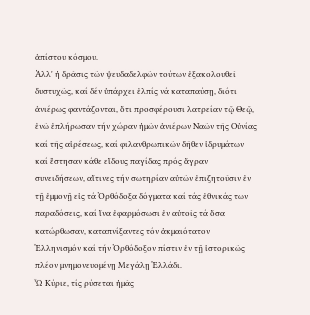ἀπίστου κόσμου.
Ἀλλ' ἡ δρᾶσις τῶν ψευδαδελφῶν τούτων ἐξακολουθεῖ δυστυχῶς, καί δέν ὑπάρχει ἐλπίς νά καταπαύσῃ, διότι ἀνιέρως φαντάζονται, ὅτι προσφέρουσι λατρείαν τῷ Θεῷ, ἐνῶ ἐπλήρωσαν τήν χώραν ἡμῶν ἀνιέρων Ναῶν τῆς Οὐνίας καί τῆς αἱρέσεως, καί φιλανθρωπικῶν δῆθεν ἱδρυμάτων καί ἔστησαν κάθε εἴδους παγίδας πρός ἄγραν συνειδήσεων, αἵτινες τήν σωτηρίαν αὐτῶν ἐπιζητοῦσιν ἐν τῇ ἐμμονῇ εἰς τά Ὀρθόδοξα δόγματα καί τάς ἐθνικάς των παραδόσεις, καί ἵνα ἐφαρμόσωσι ἐν αὐτοῖς τά ὅσα κατώρθωσαν, καταπνίξαντες τόν ἀκμαιότατον Ἑλληνισμόν καί τήν Ὀρθόδοξον πίστιν ἐν τῇ ἱστορικῶς πλέον μνημονευομένῃ Μεγάλῃ Ἑλλάδι.
Ὦ Κύριε, τίς ρύσεται ἡμᾶς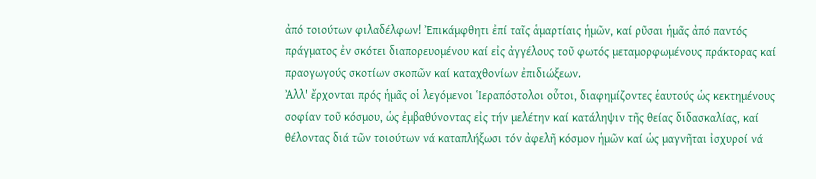ἀπό τοιούτων φιλαδέλφων! Ἐπικάμφθητι ἐπί ταῖς ἁμαρτίαις ἡμῶν, καί ρῦσαι ἡμᾶς ἀπό παντός πράγματος ἐν σκότει διαπορευομένου καί εἰς ἀγγέλους τοῦ φωτός μεταμορφωμένους πράκτορας καί πραογωγούς σκοτίων σκοπῶν καί καταχθονίων ἐπιδιώξεων.
Ἀλλ' ἔρχονται πρός ἡμᾶς οἱ λεγόμενοι Ἱεραπόστολοι οὗτοι, διαφημίζοντες ἑαυτούς ὡς κεκτημένους σοφίαν τοῦ κόσμου, ὡς ἐμβαθύνοντας εἰς τήν μελέτην καί κατάληψιν τῆς θείας διδασκαλίας, καί θέλοντας διά τῶν τοιούτων νά καταπλήξωσι τόν ἀφελῆ κόσμον ἡμῶν καί ὡς μαγνῆται ἰσχυροί νά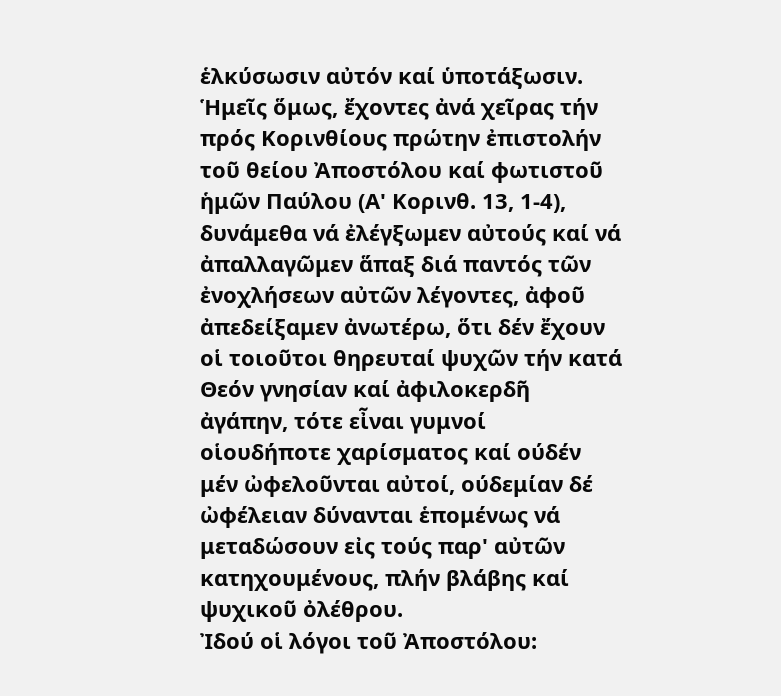ἑλκύσωσιν αὐτόν καί ὑποτάξωσιν. Ἡμεῖς ὅμως, ἔχοντες ἀνά χεῖρας τήν πρός Κορινθίους πρώτην ἐπιστολήν τοῦ θείου Ἀποστόλου καί φωτιστοῦ ἡμῶν Παύλου (Α' Κορινθ. 13, 1-4), δυνάμεθα νά ἐλέγξωμεν αὐτούς καί νά ἀπαλλαγῶμεν ἅπαξ διά παντός τῶν ἐνοχλήσεων αὐτῶν λέγοντες, ἀφοῦ ἀπεδείξαμεν ἀνωτέρω, ὅτι δέν ἔχουν οἱ τοιοῦτοι θηρευταί ψυχῶν τήν κατά Θεόν γνησίαν καί ἀφιλοκερδῆ ἀγάπην, τότε εἶναι γυμνοί οἱουδήποτε χαρίσματος καί ούδέν μέν ὠφελοῦνται αὐτοί, ούδεμίαν δέ ὠφέλειαν δύνανται ἑπομένως νά μεταδώσουν εἰς τούς παρ' αὐτῶν κατηχουμένους, πλήν βλάβης καί ψυχικοῦ ὀλέθρου.
Ἰδού οἱ λόγοι τοῦ Ἀποστόλου: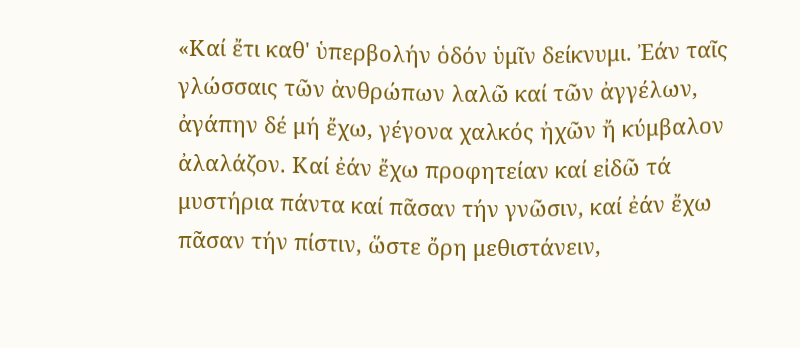«Καί ἔτι καθ' ὑπερβολήν ὁδόν ὑμῖν δείκνυμι. Ἐάν ταῖς γλώσσαις τῶν ἀνθρώπων λαλῶ καί τῶν ἀγγέλων, ἀγάπην δέ μή ἔχω, γέγονα χαλκός ἠχῶν ἤ κύμβαλον ἀλαλάζον. Καί ἐάν ἔχω προφητείαν καί εἰδῶ τά μυστήρια πάντα καί πᾶσαν τήν γνῶσιν, καί ἐάν ἔχω πᾶσαν τήν πίστιν, ὥστε ὄρη μεθιστάνειν,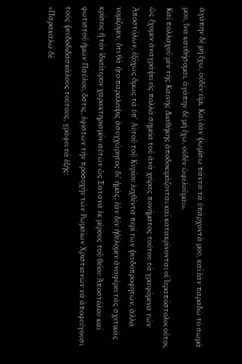ἀγάπην δέ μή ἔχω, ούδέν εἰμι. Καί ἐάν ψωμίσω πάντα τά ὑπάρχοντά μου, καί ἐάν παραδῶ τό σῶμά μου, ἵνα καυθήσομαι, ἀγάπην δέ μή ἔχω, οὐδέν ὠφελοῦμαι».
Καί πολλαχοῦ μέν τῆς Καινῆς Διαθήκης ἀποδοκιμάζονται καί κατακρίνονται οἱ Ἱεραπόστολοι οὗτοι, ὡς ἔχομεν ἀναγράψει εἰς πολλά σημεῖα τοῦ ἀνά χεῖρας πονήματος τούτου τά γραφόμενα τῶν Ἀποστόλων, ἐξόχως ὅμως τά ὑπ' Αὐτοῦ τοῦ Κυρίου λεχθέντα περί τῶν ψευδοπροφητῶν, ἀλλά νομίζομεν, ὅτι θά ἦτο παράλειψις ἀσυγχώρητος δι' ἡμᾶς, ἐάν δέν ἠθέλομεν ἀναφέρει τάς σχετικάς κρίσεις ἤ τόν ἰδιαίτερον χαρακτηρισμόν αὐτῶν ὡς Σατανᾶ ἐκ μέρους τοῦ θείου Ἀποστόλου καί φωτιστοῦ ἡμῶν Παύλου, ὅστις, ἐφιστῶν τήν προσοχήν τῶν Ρωμαίων Χριστιανῶν νά ἀποφεύγουσι τούς ψευδοδιδασκάλους τούτους, γράφει τά ἑξῆς:
«Παρακαλῶ δέ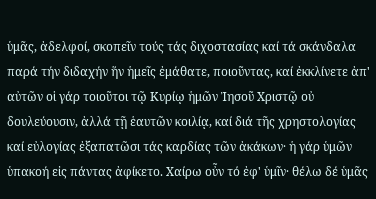ὑμᾶς, ἀδελφοί, σκοπεῖν τούς τάς διχοστασίας καί τά σκάνδαλα παρά τήν διδαχήν ἥν ἡμεῖς ἐμάθατε, ποιοῦντας, καί ἐκκλίνετε ἀπ' αὐτῶν οἱ γάρ τοιοῦτοι τῷ Κυρίῳ ἡμῶν Ἰησοῦ Χριστῷ οὐ δουλεύουσιν, ἀλλά τῇ ἑαυτῶν κοιλίᾳ, καί διά τῆς χρηστολογίας καί εὐλογίας ἐξαπατῶσι τάς καρδίας τῶν ἀκάκων· ἡ γάρ ὑμῶν ὑπακοή εἰς πάντας ἀφίκετο. Χαίρω οὖν τό ἐφ' ὑμῖν· θέλω δέ ὑμᾶς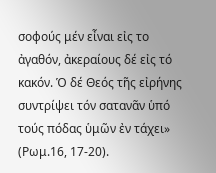σοφούς μέν εἶναι εἰς το ἀγαθόν, ἀκεραίους δέ εἰς τό κακόν. Ὁ δέ Θεός τῆς εἰρήνης συντρίψει τόν σατανᾶν ὑπό τούς πόδας ὑμῶν ἐν τάχει» (Ρωμ.16, 17-20).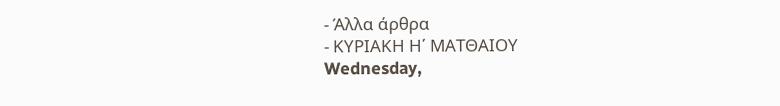- Άλλα άρθρα
- ΚΥΡΙΑΚΗ Η΄ ΜΑΤΘΑΙΟΥ
Wednesday,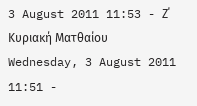3 August 2011 11:53 - Ζ΄ Κυριακή Ματθαίου
Wednesday, 3 August 2011 11:51 -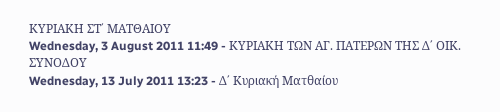ΚΥΡΙΑΚΗ ΣΤ΄ ΜΑΤΘΑΙΟΥ
Wednesday, 3 August 2011 11:49 - ΚΥΡΙΑΚΗ ΤΩΝ ΑΓ. ΠΑΤΕΡΩΝ ΤΗΣ Δ΄ ΟΙΚ. ΣΥΝΟΔΟΥ
Wednesday, 13 July 2011 13:23 - Δ΄ Κυριακή Ματθαίου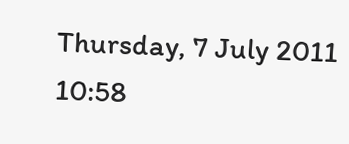Thursday, 7 July 2011 10:58